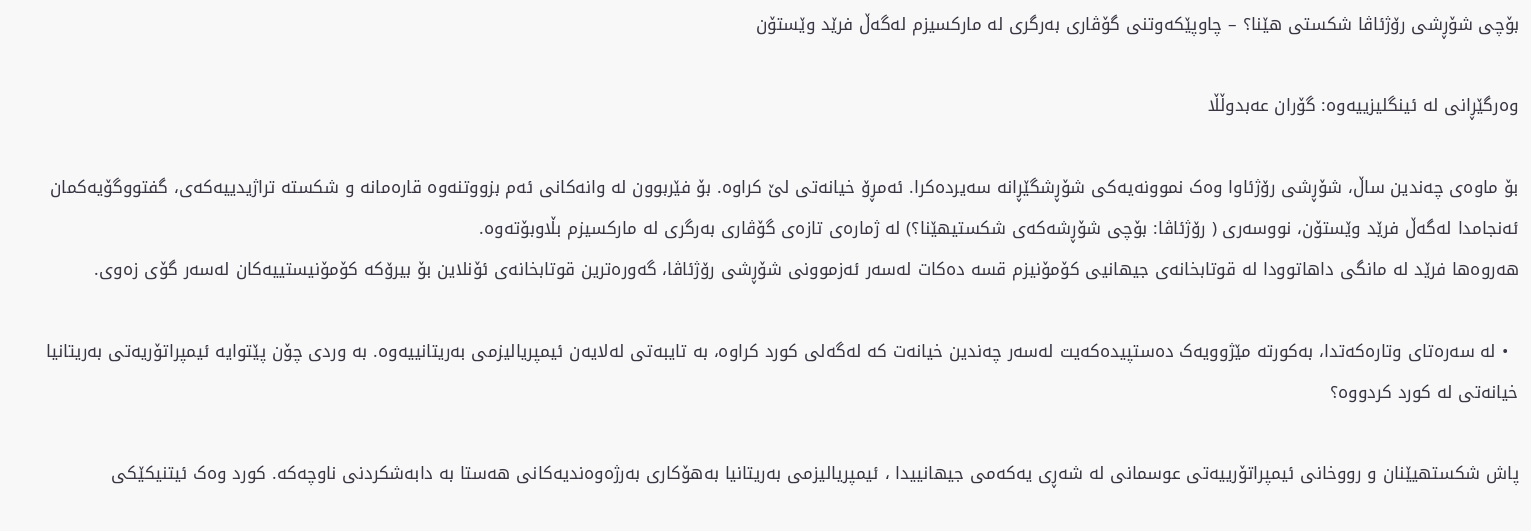بۆچی شۆڕشی رۆژئاڤا شکستی هێنا؟ – چاوپێکەوتنی گۆڤاری بەرگری لە مارکسیزم لەگەڵ فرێد وێستۆن

وەرگێڕانی لە ئینگلیزییەوە: گۆران عەبدوڵڵا

بۆ ماوەی چەندین ساڵ، شۆڕشی رۆژئاوا وەک نموونەیەکی شۆڕشگێڕانە سەیردەکرا. ئەمڕۆ خیانەتی لێ کراوە. بۆ فێربوون لە وانەکانی ئەم بزووتنەوە قارەمانە و شکستە تراژیدییەکەی، گفتووگۆیەکمان ئەنجامدا لەگەڵ فرێد وێستۆن، نووسەری ( رۆژئاڤا: بۆچی شۆڕشەکەی شکستیهێنا؟) لە ژمارەی تازەی گۆڤاری بەرگری لە مارکسیزم بڵاوبۆتەوە.
هەروەها فرێد لە مانگی داهاتوودا لە قوتابخانەی جیهانیی کۆمۆنیزم قسە دەکات لەسەر ئەزموونی شۆڕشی رۆژئاڤا، گەورەترین قوتابخانەی ئۆنلاین بۆ بیرۆکە کۆمۆنیستییەکان لەسەر گۆی زەوی.

  • لە سەرەتای وتارەکەتدا، بەکورتە مێژوویەک دەستپيدەکەیت لەسەر چەندین خیانەت کە لەگەلی کورد کراوە، بە تایبەتی لەلایەن ئیمپریالیزمی بەریتانییەوە. بە وردی چۆن پێتوایە ئیمپراتۆریەتی بەریتانیا خیانەتی لە کورد کردووە؟

پاش شکستهيێنان و رووخانی ئیمپراتۆرییەتی عوسمانی لە شەڕی یەکەمی جیهانییدا ، ئیمپریالیزمی بەریتانیا بەهۆکاری بەرژەوەنديەکانی هەستا بە دابەشکردنی ناوچەکە. کورد وەک ئیتنیکێکی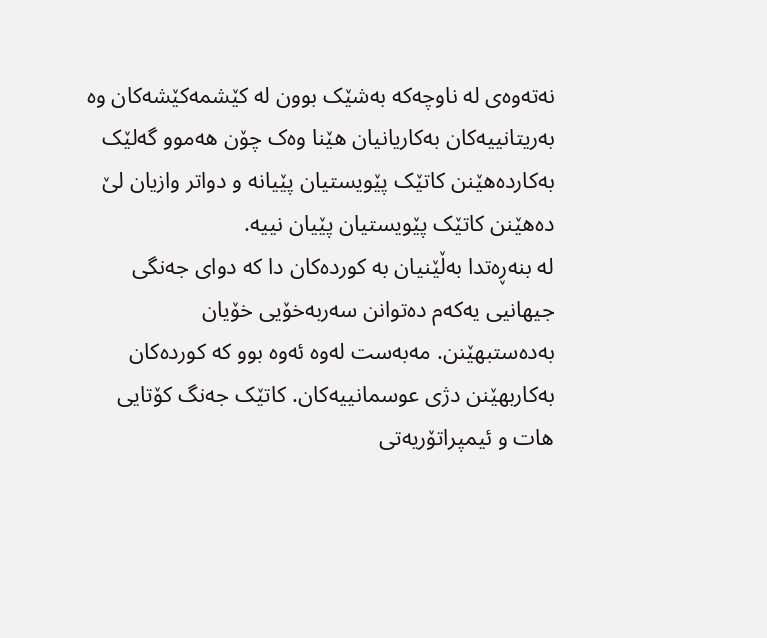نەتەوەی لە ناوچەکە بەشێک بوون لە کێشمەکێشەکان وە بەریتانییەکان بەکاریانیان هێنا وەک چۆن هەموو گەلێک بەکاردەهێنن کاتێک پێویستیان پێیانە و دواتر وازیان لێ دەهێنن کاتێک پێویستیان پێیان نییە.
لە بنەڕەتدا بەڵێنیان بە کوردەکان دا کە دوای جەنگی جیهانیی یەکەم دەتوانن سەربەخۆیی خۆیان بەدەستبهێنن. مەبەست لەوە ئەوە بوو کە کوردەکان بەکاربهێنن دژی عوسمانییەکان. کاتێک جەنگ کۆتایی هات و ئیمپراتۆریەتی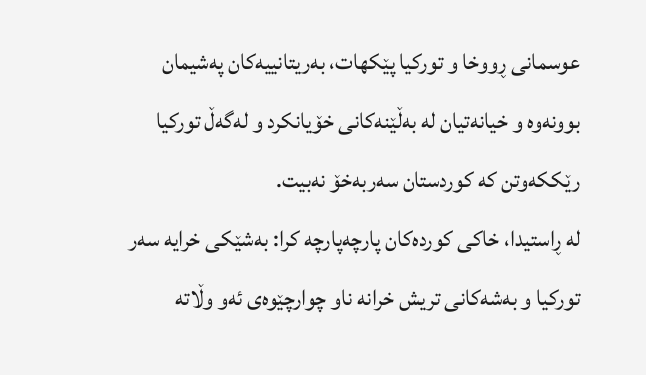عوسمانی ڕووخا و تورکیا پێکهات، بەریتانییەکان پەشیمان بوونەوە و خیانەتیان لە بەڵێنەکانی خۆیانکرد و لەگەڵ تورکیا رێککەوتن کە کوردستان سەربەخۆ نەبيت.
لە ڕاستیدا، خاکی کوردەکان پارچەپارچە کرا: بەشێکی خرایە سەر تورکیا و بەشەکانی تریش خرانە ناو چوارچێوەی ئەو وڵاتە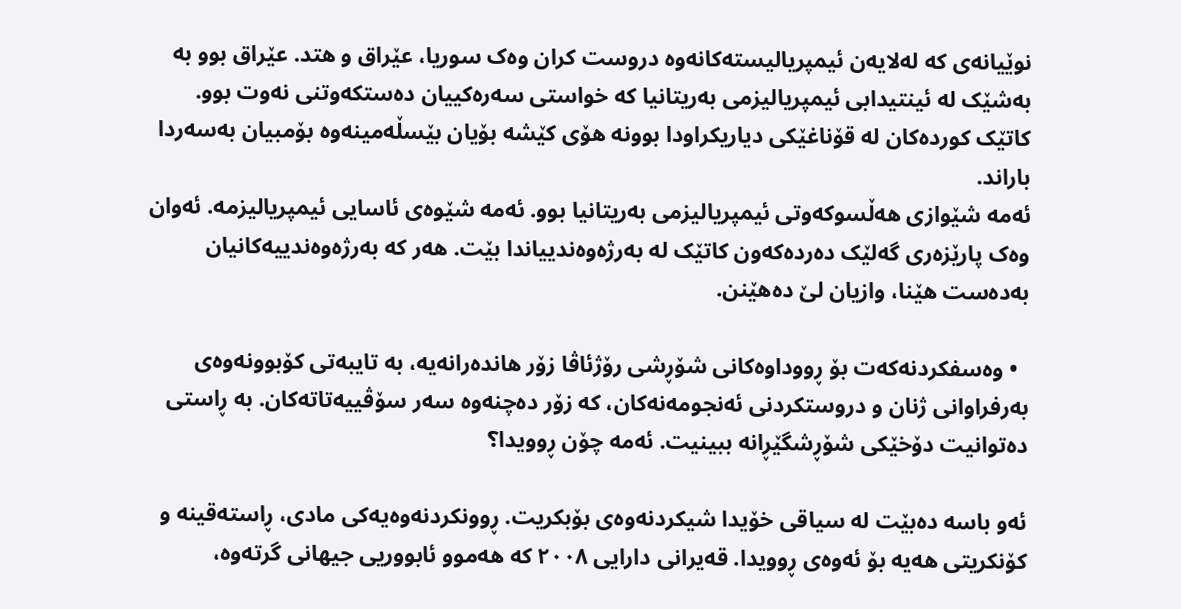نوێیانەی کە لەلایەن ئیمپریالیستەکانەوە دروست کران وەک سوریا، عێراق و هتد. عێراق بوو بە بەشێک لە ئینتیدابی ئیمپریالیزمی بەریتانیا کە خواستی سەرەکییان دەستکەوتنی نەوت بوو. کاتێک کوردەکان لە قۆناغێکی دیاریکراودا بوونە هۆی کێشە بۆیان بێسڵەمینەوە بۆمبیان بەسەردا باراند.
ئەمە شێوازی هەڵسوکەوتی ئیمپریالیزمی بەریتانیا بوو. ئەمە شێوەی ئاسایی ئیمپریالیزمە. ئەوان وەک پارێزەری گەلێک دەردەکەون کاتێک لە بەرژەوەندییاندا بێت. هەر کە بەرژەوەندییەکانیان بەدەست هێنا، وازیان لێ دەهێنن.

  • وەسفکردنەکەت بۆ ڕووداوەکانی شۆڕشی رۆژئاڤا زۆر هاندەرانەیە، بە تایبەتی کۆبوونەوەی بەرفراوانی ژنان و دروستکردنی ئەنجومەنەکان، کە زۆر دەچنەوە سەر سۆڤییەتاتەکان. بە ڕاستی دەتوانیت دۆخێکی شۆڕشگێڕانە ببینیت. ئەمە چۆن ڕوویدا؟

ئەو باسە دەبێت لە سیاقی خۆیدا شیکردنەوەی بۆبکريت. ڕوونکردنەوەیەکی مادی، ڕاستەقینە و کۆنکریتی هەیە بۆ ئەوەی ڕوویدا. قەیرانی دارایی ٢٠٠٨ کە هەموو ئابووریی جیهانی گرتەوە،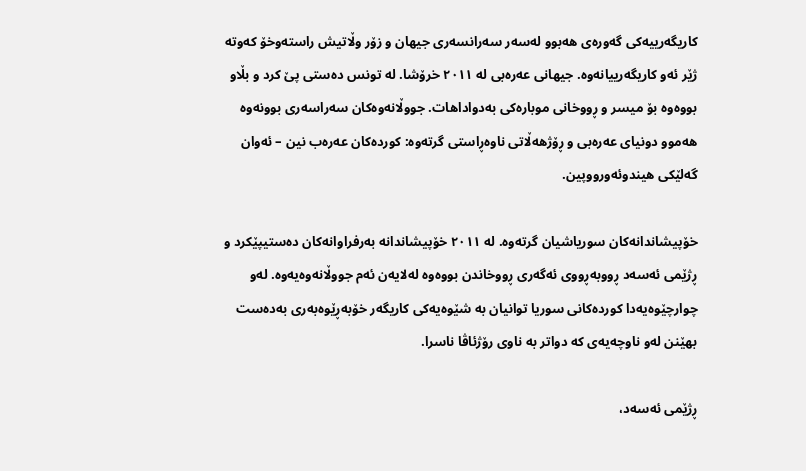کاریگەرییەکی گەورەی هەبوو لەسەر سەرانسەری جیهان و زۆر وڵاتیش راستەوخۆ کەوتە ژێر ئەو کاریگەرییانەوە. جیهانی عەرەبی لە ٢٠١١ خرۆشا. لە تونس دەستی پێ کرد و بڵاو بووەوە بۆ میسر و ڕووخانی موبارەکی بەدواداهات. جووڵانەوەکان سەراسەری بوونەوە هەموو دونیای عەرەبی و ڕۆژهەڵاتی ناوەڕاستی گرتەوە: کوردەکان عەرەب نین – ئەوان گەلێکی هیندوئەورووپین.

خۆپیشاندانەکان سوریاشیان گرتەوە. لە ٢٠١١ خۆپیشاندانە بەرفراوانەکان دەستیپێکرد و ڕژێمی ئەسەد ڕووبەڕووی ئەگەری ڕووخاندن بووەوە لەلایەن ئەم جووڵانەوەیەوە. لەو چوارچێوەیەدا کوردەکانی سوریا توانیان بە شێوەیەکی کاریگەر خۆبەڕێوەبەری بەدەست بهێنن لەو ناوچەیەی کە دواتر بە ناوی رۆژئاڤا ناسرا.

ڕژێمی ئەسەد،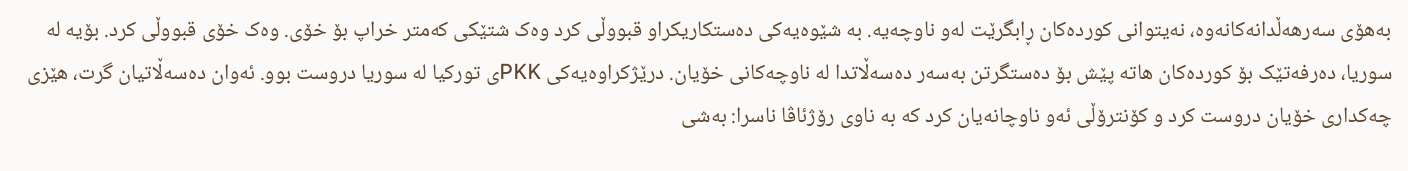بەهۆی سەرهەڵدانەکانەوە، نەیتوانی کوردەکان ڕابگرێت لەو ناوچەیە. بە شێوەیەکی دەستکاریکراو قبووڵی کرد وەک شتێکی کەمتر خراپ بۆ خۆی. وەک خۆی قبووڵی کرد. بۆیە لە سوریا، دەرفەتێک بۆ کوردەکان هاتە پێش بۆ دەستگرتن بەسەر دەسەڵاتدا لە ناوچەکانی خۆیان. درێژکراوەیەکی PKKی تورکیا لە سوریا دروست بوو. ئەوان دەسەڵاتیان گرت، هێزی چەکداری خۆیان دروست کرد و کۆنترۆڵی ئەو ناوچانەیان کرد کە بە ناوی رۆژئاڤا ناسرا: بەشی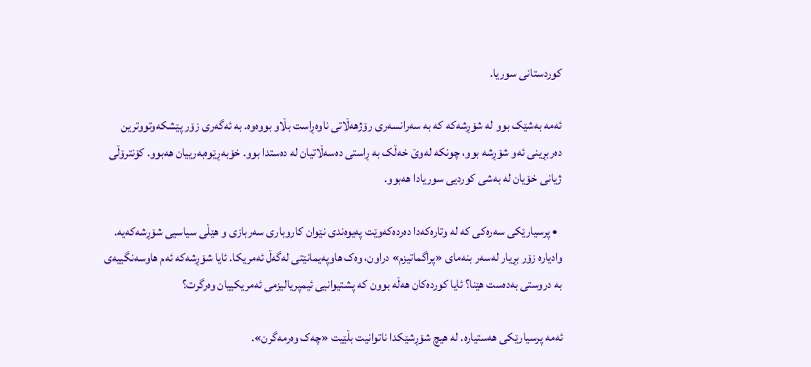کوردستانی سوریا.

ئەمە بەشێک بوو لە شۆڕشەکە کە بە سەرانسەری رۆژهەڵاتی ناوەڕاست بڵاو بووەوە. بە ئەگەری زۆر پێشکەوتووترین دەربڕینی ئەو شۆڕشە بوو، چونکە لەوێ خەڵک بە ڕاستی دەسەڵاتیان لە دەستدا بوو. خۆبەڕێوەبەرییان هەبوو. کۆنترۆڵی ژیانی خۆیان لە بەشی کوردیی سوریادا هەبوو.

  • پرسیارێکی سەرەکی کە لە وتارەکەدا دەردەکەوێت پەیوەندی نێوان کاروباری سەربازی و هێڵی سیاسیی شۆڕشەکەیە. وادیارە زۆر بڕیار لەسەر بنەمای «پراگماتیزم» دراون، وەک هاوپەیمانێتی لەگەڵ ئەمریکا. ئایا شۆڕشەکە ئەم هاوسەنگییەی بە دروستی بەدەست هێنا؟ ئایا کوردەکان هەڵە بوون کە پشتیوانیی ئیمپریالیزمی ئەمریکییان وەرگرت؟

ئەمە پرسیارێکی هەستیارە. لە هیچ شۆڕشێکدا ناتوانیت بڵێیت «چەک وەرمەگرن».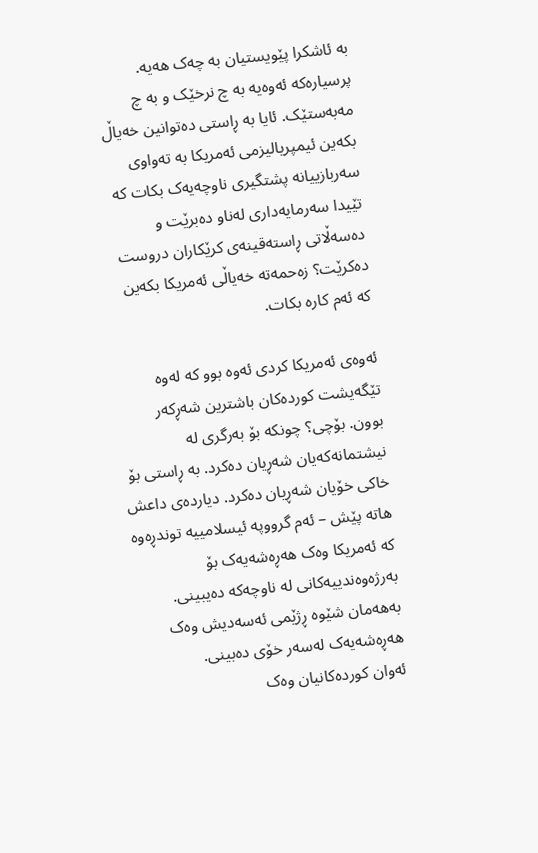بە ئاشکرا پێویستیان بە چەک هەیە. پرسیارەکە ئەوەیە بە چ نرخێک و بە چ مەبەستێک. ئایا بە ڕاستی دەتوانین خەیاڵ بکەین ئیمپریالیزمی ئەمریکا بە تەواوی سەربازییانە پشتگیری ناوچەیەک بکات کە تێیدا سەرمایەداری لەناو دەبرێت و دەسەڵاتی ڕاستەقینەی کرێکاران دروست دەکرێت؟ زەحمەتە خەیاڵی ئەمریکا بکەین کە ئەم کارە بکات.

ئەوەی ئەمریکا کردی ئەوە بوو کە لەوە تێگەیشت کوردەکان باشترین شەڕکەر بوون. بۆچی؟ چونکە بۆ بەرگری لە نیشتمانەکەیان شەڕیان دەکرد. بە ڕاستی بۆ خاکی خۆیان شەڕیان دەکرد. دیاردەی داعش هاتە پێش – ئەم گرووپە ئیسلامییە توندڕەوە کە ئەمریکا وەک هەڕەشەیەک بۆ بەرژەوەندییەکانی لە ناوچەکە دەیبینی. بەهەمان شێوە ڕژێمی ئەسەدیش وەک هەڕەشەیەک لەسەر خۆی دەبینی.
ئەوان کوردەکانیان وەک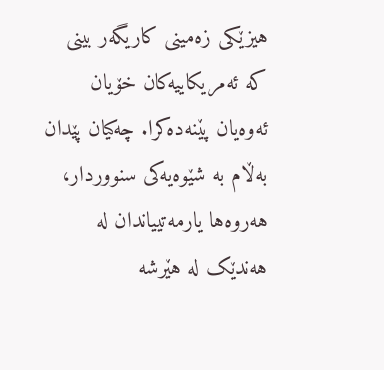هيزێکی زەمینی کاریگەر بینی کە ئەمریکاییەکان خۆیان ئەوەیان پێنەدەکرا. چەکیان پێدان بەڵام بە شێوەیەکی سنووردار، هەروەها یارمەتییاندان لە هەندێک لە هێرشە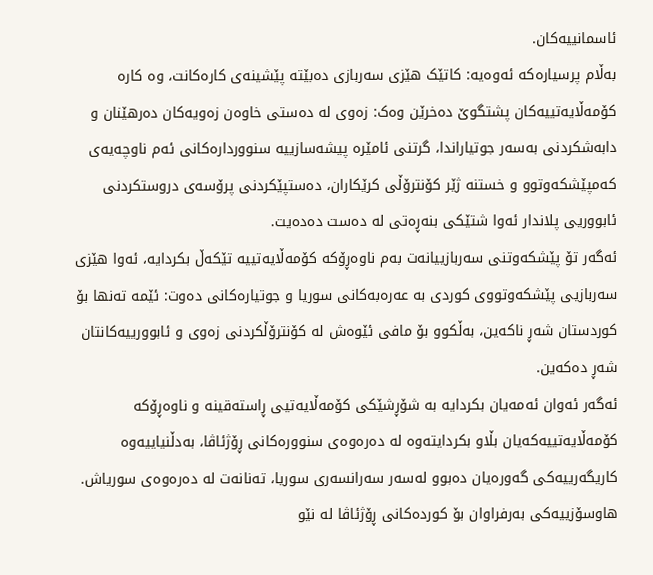ئاسمانییەکان.
بەڵام پرسیارەکە ئەوەیە: کاتێک هێزی سەربازی دەبێتە پێشینەی کارەکانت، وە کارە کۆمەڵایەتییەکان پشتگوێ دەخرێن وەک: زەوی لە دەستی خاوەن زەویەکان دەرهێنان و دابەشکردنی بەسەر جوتیاراندا، گرتنی ئامێرە پیشەسازییە سنووردارەکانی ئەم ناوچەیەی کەمپێشکەوتوو و خستنە ژێر کۆنترۆڵی کرێکاران، دەستپێکردنی پرۆسەی دروستکردنی ئابووریی پلاندار ئەوا شتێکی بنەڕەتی لە دەست دەدەیت.
ئەگەر تۆ پێشکەوتنی سەربازییانەت بەم ناوەڕۆکە کۆمەڵایەتییە تێکەڵ بکردایە، ئەوا هێزی سەربازیی پێشکەوتووی کوردی بە عەرەبەکانی سوریا و جوتیارەکانی دەوت: ئێمە تەنها بۆ کوردستان شەڕ ناکەین، بەڵکوو بۆ مافی ئێوەش لە کۆنترۆڵکردنی زەوی و ئابوورییەکانتان شەڕ دەکەین.
ئەگەر ئەوان ئەمەیان بکردایە بە شۆڕشێکی کۆمەڵایەتیی ڕاستەقینە و ناوەڕۆکە کۆمەڵایەتییەکەیان بڵاو بکردایتەوە لە دەرەوەی سنوورەکانی ڕۆژئاڤا، بەدڵنیاییەوە کاریگەرییەکی گەورەیان دەبوو لەسەر سەرانسەری سوریا، تەنانەت لە دەرەوەی سوریاش. هاوسۆزییەکی بەرفراوان بۆ کوردەکانی ڕۆژئاڤا لە نێو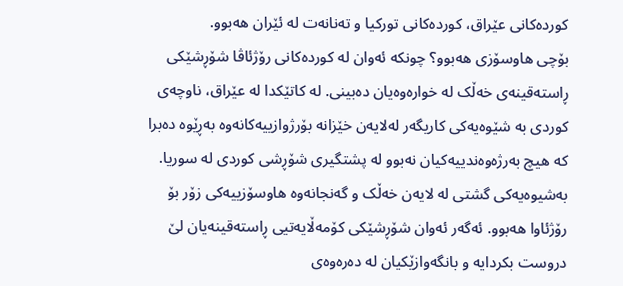کوردەکانی عێراق، کوردەکانی تورکیا و تەنانەت لە ئێران هەبوو.
بۆچی هاوسۆزی هەبوو؟ چونکە ئەوان لە کوردەکانی رۆژئاڤا شۆڕشێکی ڕاستەقینەی خەڵک لە خوارەوەیان دەبینی. لە کاتێکدا لە عێراق، ناوچەی کوردی بە شێوەیەکی کاریگەر لەلایەن خێزانە بۆرژوازییەکانەوە بەڕێوە دەبرا کە هیچ بەرژەوەندییەکیان نەبوو لە پشتگیری شۆڕشی کوردی لە سوریا.
بەشيوەیەکی گشتی لە لایەن خەڵک و گەنجانەوە هاوسۆزییەکی زۆر بۆ رۆژئاوا هەبوو. ئەگەر ئەوان شۆڕشێکی کۆمەڵایەتیی ڕاستەقینەیان لێ دروست بکردایە و بانگەوازێکیان لە دەرەوەی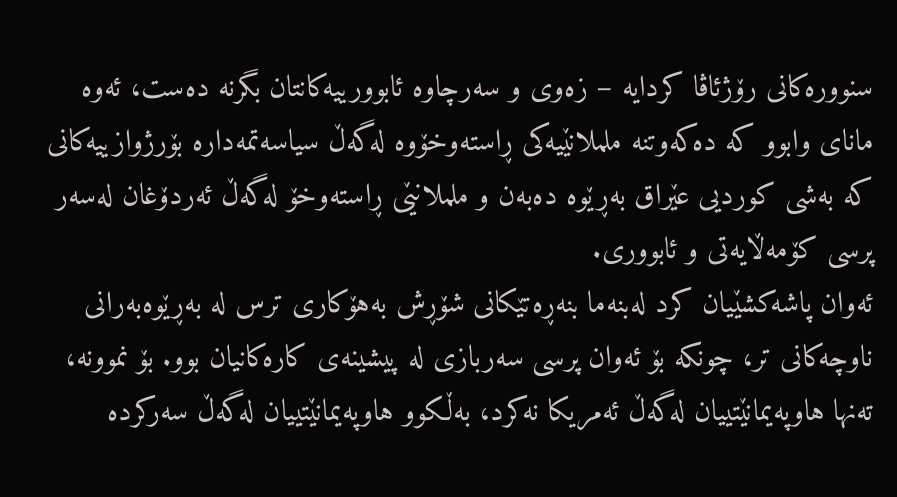سنوورەکانی رۆژئاڤا کردایە – زەوی و سەرچاوە ئابوورییەکانتان بگرنە دەست، ئەوە مانای وابوو کە دەکەوتنە ململانێیەکی ڕاستەوخۆوە لەگەڵ سیاسەتمەدارە بۆرژوازییەکانی کە بەشی کوردیی عێراق بەڕێوە دەبەن و ململانێی ڕاستەوخۆ لەگەڵ ئەردۆغان لەسەر پرسی کۆمەڵایەتی و ئابووری.
ئەوان پاشەکشێیان کرد لەبنەما بنەڕەتێکانی شۆڕش بەهۆکاری ترس لە بەڕێوەبەرانی ناوچەکانی تر، چونکە بۆ ئەوان پرسی سەربازی لە پيشینەی کارەکانیان بوو. بۆ نموونە، تەنها هاوپەیمانێتییان لەگەڵ ئەمریکا نەکرد، بەڵکوو هاوپەیمانێتییان لەگەڵ سەرکردە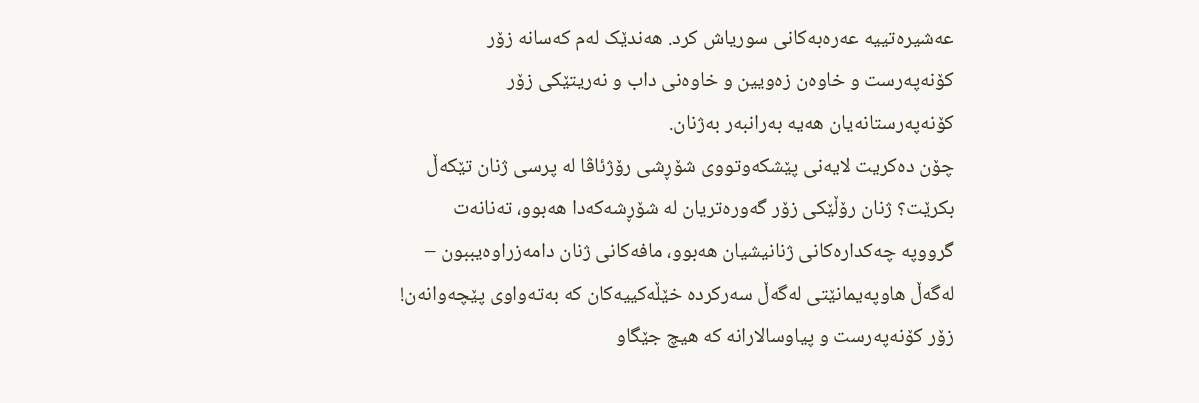عەشیرەتییە عەرەبەکانی سوریاش کرد. هەندێک لەم کەسانە زۆر کۆنەپەرست و خاوەن زەویین و خاوەنی داب و نەریتێکی زۆر کۆنەپەرستانەیان هەیە بەرانبەر بەژنان.
چۆن دەکريت لایەنی پێشکەوتووی شۆڕشی رۆژئاڤا لە پرسی ژنان تێکەڵ بکرێت؟ ژنان رۆڵێکی زۆر گەورەتریان لە شۆڕشەکەدا هەبوو، تەنانەت گرووپە چەکدارەکانی ژنانیشیان هەبوو، مافەکانی ژنان دامەزراوەیببون – لەگەڵ هاوپەیمانێتی لەگەڵ سەرکردە خێڵەکییەکان کە بەتەواوی پێچەوانەن! زۆر کۆنەپەرست و پیاوسالارانە کە هیچ جێگاو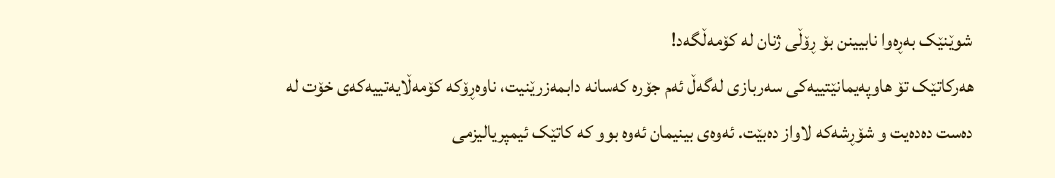شوێنێک بەڕەوا نابیینن بۆ ڕۆڵی ژنان لە کۆمەڵگەد!
هەرکاتێک تۆ هاوپەیمانێتییەکی سەربازی لەگەڵ ئەم جۆرە کەسانە دابمەزرێنیت، ناوەڕۆکە کۆمەڵایەتییەکەی خۆت لە دەست دەدەیت و شۆڕشەکە لاواز دەبێت. ئەوەی بینیمان ئەوە بوو کە کاتێک ئیمپریالیزمی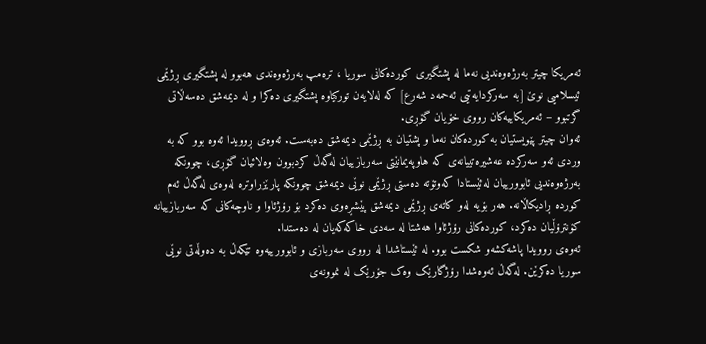ئەمریکا چیتر بەرژەوەندیی نەما لە پشتگیری کوردەکانی سوریا ، ترەمپ بەرژەوەندی هەبوو لە پشتگیری ڕژێمی ئیسلامیی نوێ [بە سەرکردایەتیی ئەحمەد شەرع] کە لەلایەن تورکیاوە پشتگیری دەکرا و لە دیمەشق دەسەڵاتی گرتبوو – ئەمریکاییەکان رووی خۆیان گۆڕی.
ئەوان چیتر پێویستیان بە کوردەکان نەما و پشتیان بە ڕژێمی دیمەشق دەبەست. ئەوەی ڕوویدا ئەوە بوو کە بە وردی ئەو سەرکردە عەشیرەتییانەی کە هاوپەیمانێتی سەربازییان لەگەڵ کردبوون وەلائیان گۆڕی، چوونکە بەرژەوەندیی ئابوورییان لەئێستادا کەوتۆتە دەستی ڕژێمی نوێی دیمەشق چوونکە پارێزراوترە لەوەی لەگەڵ ئەم کوردە ڕادیکاڵانە. هەر بۆیە لەو کاتەی ڕژێمی دیمەشق پێشڕەوی دەکرد بۆ رۆژئاوا و ناوچەکانی کە سەربازییانە کۆنترۆڵیان دەکرد، کوردەکانی رۆژئاوا هەشتا لە سەدی خاکەکەیان لە دەستدا.
ئەوەی روویدا پاشەکشەو شکست بوو. لە ئێستاشدا لە رووی سەربازی و ئابوورییەوە تێکەڵ بە دەوڵەتی نوێی سوریا دەکرێن. لەگەڵ ئەوەشدا رۆژگارێک وەک جۆرێک لە نموونەی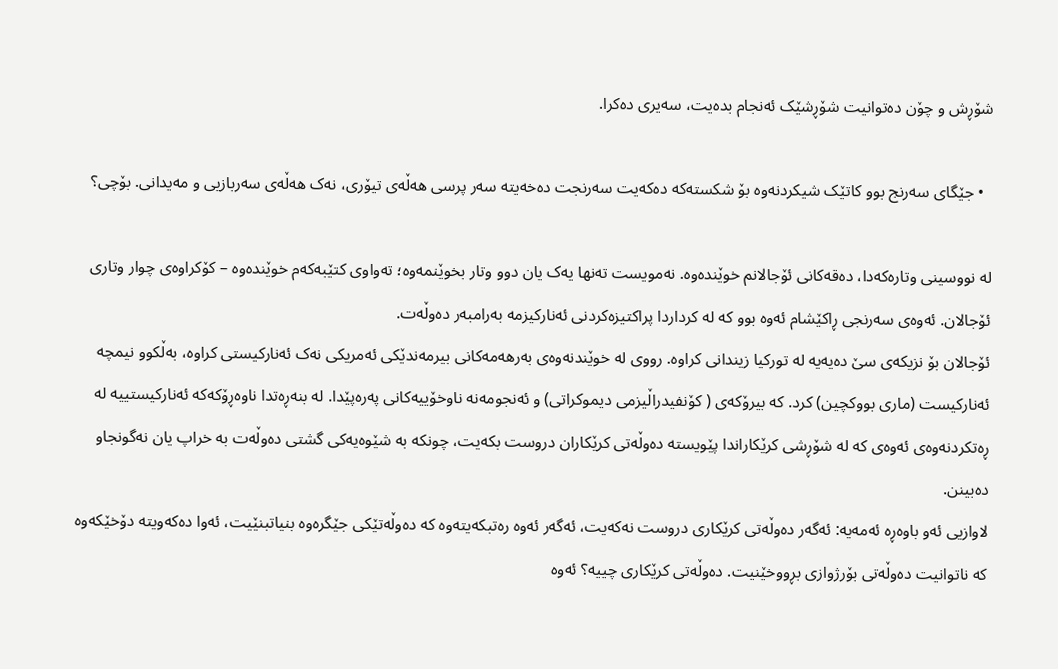شۆڕش و چۆن دەتوانیت شۆڕشێک ئەنجام بدەیت، سەیری دەکرا.

  • جێگای سەرنج بوو کاتێک شیکردنەوە بۆ شکستەکە دەکەیت سەرنجت دەخەیتە سەر پرسی هەڵەی تیۆری، نەک هەڵەی سەربازیی و مەیدانی. بۆچی؟

لە نووسینی وتارەکەدا، دەقەکانی ئۆجالانم خوێندەوە. نەمویست تەنها یەک یان دوو وتار بخوێنمەوە؛ تەواوی کتێبەکەم خوێندەوە – کۆکراوەی چوار وتاری ئۆجالان. ئەوەی سەرنجی ڕاکێشام ئەوە بوو کە لە کرداردا پراکتیزەکردنی ئەنارکیزمە بەرامبەر دەوڵەت.
ئۆجالان بۆ نزیکەی سێ دەیەیە لە تورکیا زیندانی کراوە. رووی لە خوێندنەوەی بەرهەمەکانی بیرمەندێکی ئەمریکی نەک ئەنارکیستی کراوە، بەڵکوو نیمچە ئەنارکیست (ماری بووکچین) کرد. کە بیرۆکەی ( کۆنفیدراڵیزمی دیموکراتی) و ئەنجومەنە ناوخۆییەکانی پەرەپێدا. لە بنەڕەتدا ناوەڕۆکەکە ئەنارکیستییە لە ڕەتکردنەوەی ئەوەی کە لە شۆڕشی کرێکاراندا پێویستە دەوڵەتی کرێکاران دروست بکەیت، چونکە بە شێوەیەکی گشتی دەوڵەت بە خراپ یان نەگونجاو دەبینن.
لاوازیی ئەو باوەڕە ئەمەیە: ئەگەر دەوڵەتی کرێکاری دروست نەکەیت، ئەگەر ئەوە رەتبکەیتەوە کە دەوڵەتێکی جێگرەوە بنیاتبنێیت، ئەوا دەکەویتە دۆخێکەوە کە ناتوانیت دەوڵەتی بۆرژوازی بڕووخێنیت. دەوڵەتی کرێکاری چییە؟ ئەوە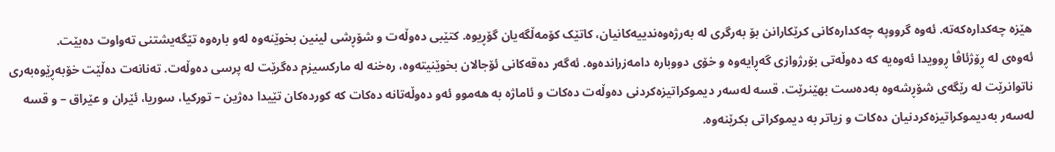هێزە چەکدارەکەتە. ئەوە گرووپە چەکدارەکانی کرێکارانن بۆ بەرگری لە بەرژەوەندییەکانیان، کاتێک کۆمەڵگەیان گۆڕیوە. کتێبی دەوڵەت و شۆڕشی لینین بخوێنەوە لەو بارەوە تێگەیشتنی تەواوت دەبێت.
ئەوەی لە ڕۆژئاڤا ڕوویدا ئەوەیە کە دەوڵەتی بۆرژوازی گەڕایەوە و خۆی دووبارە دامەزراندەوە. ئەگەر دەقەکانی ئۆجالان بخوێنیتەوە، رەخنە لە مارکسیزم دەگرێت لە پرسی دەوڵەت. تەنانەت دەڵێت خۆبەڕێوەبەری ناتوانرێت لە رێگەی شۆڕشەوە بەدەست بهێنرێت. قسە لەسەر دیموکراتیزەکردنی دەوڵەت دەکات و ئاماژە بە هەموو ئەو دەوڵەتانە دەکات کە کوردەکان تێیدا دەژین – تورکیا، سوریا، ئێران و عێراق – و قسە لەسەر بەدیموکراتیزەکردنیان دەکات و زیاتر بە دیموکراتی بکرێنەوە.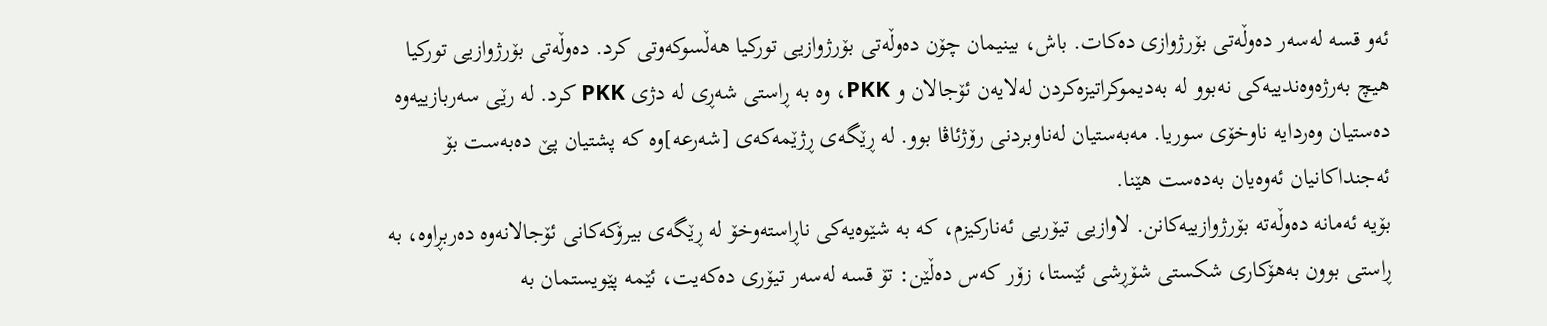ئەو قسە لەسەر دەوڵەتی بۆرژوازی دەکات. باش، بینیمان چۆن دەوڵەتی بۆرژوازیی تورکیا هەڵسوکەوتی کرد. دەوڵەتی بۆرژوازیی تورکیا هیچ بەرژەوەندییەکی نەبوو لە بەدیموکراتیزەکردن لەلایەن ئۆجالان و PKK، وە بە ڕاستی شەڕی لە دژی PKK کرد. لە رێی سەربازییەوە دەستیان وەردایە ناوخۆی سوریا. مەبەستیان لەناوبردنی رۆژئاڤا بوو. لە ڕێگەی ڕژێمەکەی [شەرعە]وە کە پشتیان پێ دەبەست بۆ ئەجنداکانیان ئەوەیان بەدەست هێنا.
بۆیە ئەمانە دەوڵەتە بۆرژوازییەکانن. لاوازیی تیۆریی ئەنارکیزم، کە بە شێوەیەکی ناڕاستەوخۆ لە ڕێگەی بیرۆکەکانی ئۆجالانەوە دەربڕاوە، بە ڕاستی بوون بەهۆکاری شکستی شۆڕشی ئێستا، زۆر کەس دەڵێن: تۆ قسە لەسەر تیۆری دەکەیت، ئێمە پێویستمان بە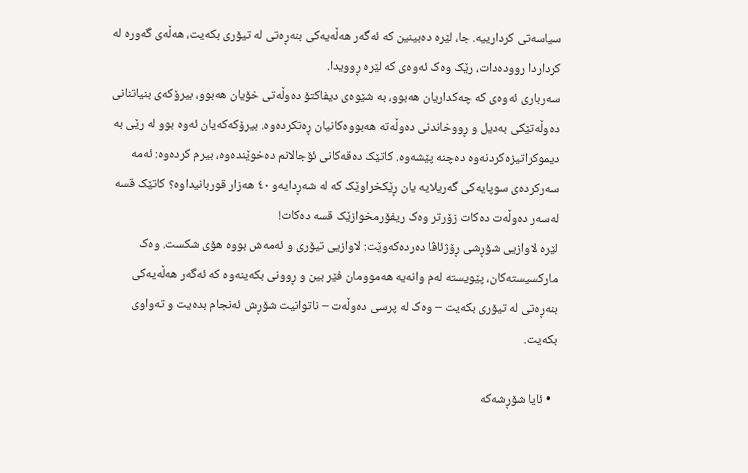سیاسەتی کردارییە. جا، لێرە دەبینین کە ئەگەر هەڵەیەکی بنەڕەتی لە تیۆری بکەیت، هەڵەی گەورە لە کرداردا روودەدات، رێک وەک ئەوەی کە لێرە ڕوویدا.
سەرباری ئەوەی کە چەکداریان هەبوو، بە شێوەی دیفاکتۆ دەوڵەتی خۆیان هەبوو، بیرۆکەی بنیاتنانی دەوڵەتێکی بەدیل و ڕووخاندنی دەوڵەتە هەبووەکانیان ڕەتکردەوە. بیرۆکەکەیان ئەوە بوو لە رێی بە دیموکراتیزەکردنەوە دەچنە پێشەوە. کاتێک دەقەکانی ئۆجالانم دەخوێندەوە، بیرم کردەوە: ئەمە سەرکردەی سوپایەکی گەریلایە یان ڕێکخراوێک کە لە شەڕدایەو ٤٠ هەزار قوربانیداوە؟ کاتێک قسە لەسەر دەوڵەت دەکات زۆرتر وەک ریفۆرمخوازێک قسە دەکات!
لێرە لاوازیی شۆڕشی ڕۆژئاڤا دەردەکەوێت: لاوازیی تیۆری و ئەمەش بووە هۆی شکست. وەک مارکسیستەکان، پێویستە لەم وانەیە هەموومان فێر بین و ڕوونی بکەینەوە کە ئەگەر هەڵەیەکی بنەڕەتی لە تیۆری بکەیت – وەک لە پرسی دەوڵەت – ناتوانیت شۆڕش ئەنجام بدەیت و تەواوی بکەیت.

  • ئایا شۆڕشەکە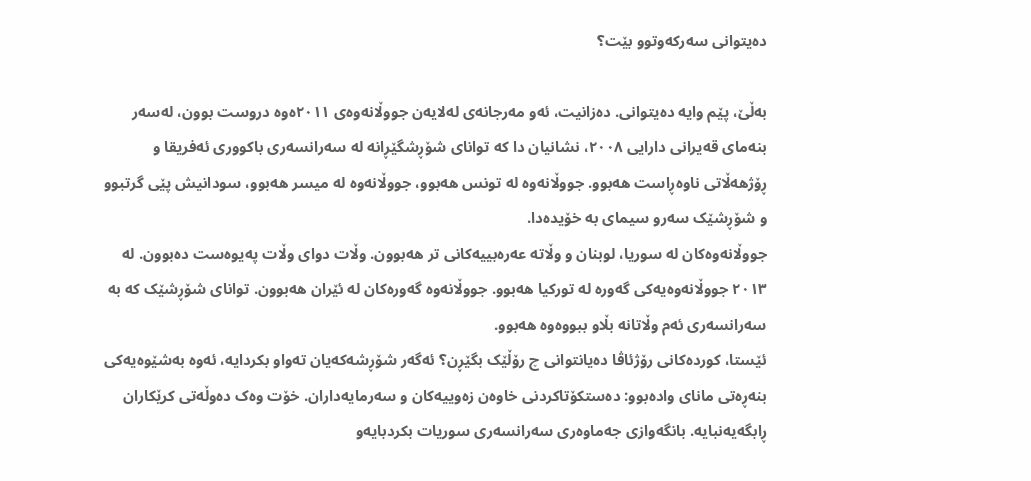دەیتوانی سەرکەوتوو بێت؟

بەڵێ، پێم وایە دەیتوانی. دەزانیت، ئەو مەرجانەی لەلایەن جووڵانەوەی ٢٠١١ەوە دروست بوون، لەسەر بنەمای قەیرانی دارایی ٢٠٠٨، نشانیان دا کە توانای شۆڕشگێڕانە لە سەرانسەری باکووری ئەفریقا و ڕۆژهەڵاتی ناوەڕاست هەبوو. جووڵانەوە لە تونس هەبوو، جووڵانەوە لە میسر هەبوو، سودانیش پێی گرتبوو و شۆڕشێک سەرو سیمای بە خۆیدەدا.
جووڵانەوەکان لە سوریا، لوبنان و وڵاتە عەرەبییەکانی تر هەبوون. وڵات دوای وڵات پەیوەست دەبوون. لە ٢٠١٣ جووڵانەوەیەکی گەورە لە تورکیا هەبوو. جووڵانەوە گەورەکان لە ئێران هەبوون. توانای شۆڕشێک کە بە سەرانسەری ئەم وڵاتانە بڵاو ببووەوە هەبوو.
ئێستا، کوردەکانی رۆژئاڤا دەیانتوانی چ رۆڵێک بگێڕن؟ ئەگەر شۆڕشەکەیان تەواو بکردایە، ئەوە بەشێوەیەکی بنەڕەتی مانای وادەبوو: دەستکۆتاکردنی خاوەن زەوییەکان و سەرمایەداران. خۆت وەک دەوڵەتی کرێکاران ڕابگەیەنبایە. بانگەوازی جەماوەری سەرانسەری سوریات بکردبایەو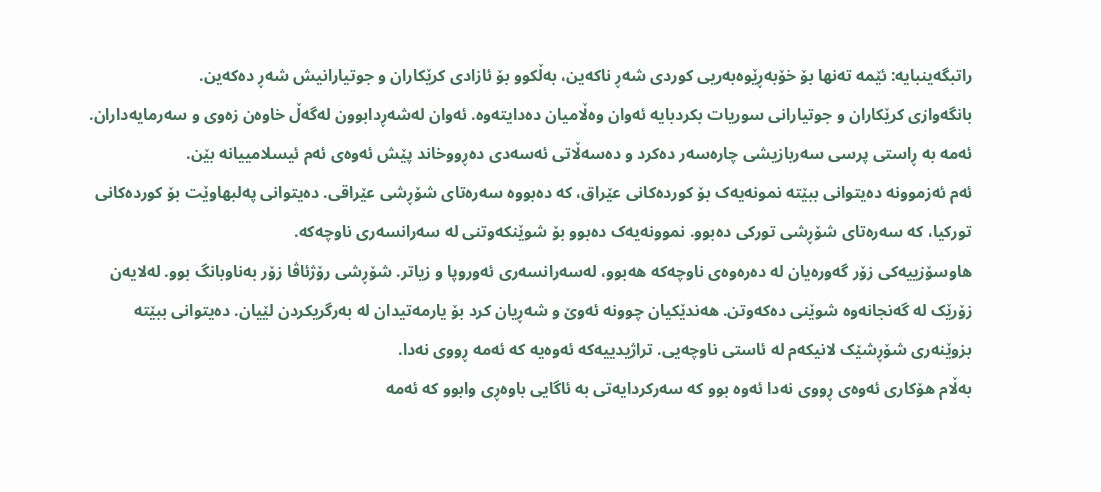راتبگەینبایە: ئێمە تەنها بۆ خۆبەڕێوەبەریی کوردی شەڕ ناکەین، بەڵکوو بۆ ئازادی کرێکاران و جوتیارانیش شەڕ دەکەین.
بانگەوازی کرێکاران و جوتیارانی سوریات بکردبایە ئەوان وەڵامیان دەدایتەوە. ئەوان لەشەڕدابوون لەگەڵ خاوەن زەوی و سەرمایەداران. ئەمە بە ڕاستی پرسی سەربازیشی چارەسەر دەکرد و دەسەڵاتی ئەسەدی دەڕووخاند پێش ئەوەی ئەم ئیسلامییانە بێن.
ئەم ئەزموونە دەیتوانی ببێتە نمونەیەک بۆ کوردەکانی عێراق، کە دەبووە سەرەتای شۆڕشی عێراقی. دەیتوانی پەلبهاوێت بۆ کوردەکانی تورکیا، کە سەرەتای شۆڕشی تورکی دەبوو. نموونەیەک دەبوو بۆ شوێنکەوتنی لە سەرانسەری ناوچەکە.
هاوسۆزییەکی زۆر گەورەیان لە دەرەوەی ناوچەکە هەبوو، لەسەرانسەری ئەوروپا و زیاتر. شۆڕشی رۆژئاڤا زۆر بەناوبانگ بوو. لەلایەن زۆرێک لە گەنجانەوە شوێنی دەکەوتن. هەندێکیان چوونە ئەوێ و شەڕیان کرد بۆ یارمەتیدان لە بەرگریکردن لێیان. دەیتوانی ببێتە بزوێنەری شۆڕشێک لانیکەم لە ئاستی ناوچەیی. تراژیدییەکە ئەوەیە کە ئەمە ڕووی نەدا.
بەڵام هۆکاری ئەوەی ڕووی نەدا ئەوە بوو کە سەرکردایەتی بە ئاگایی باوەڕی وابوو کە ئەمە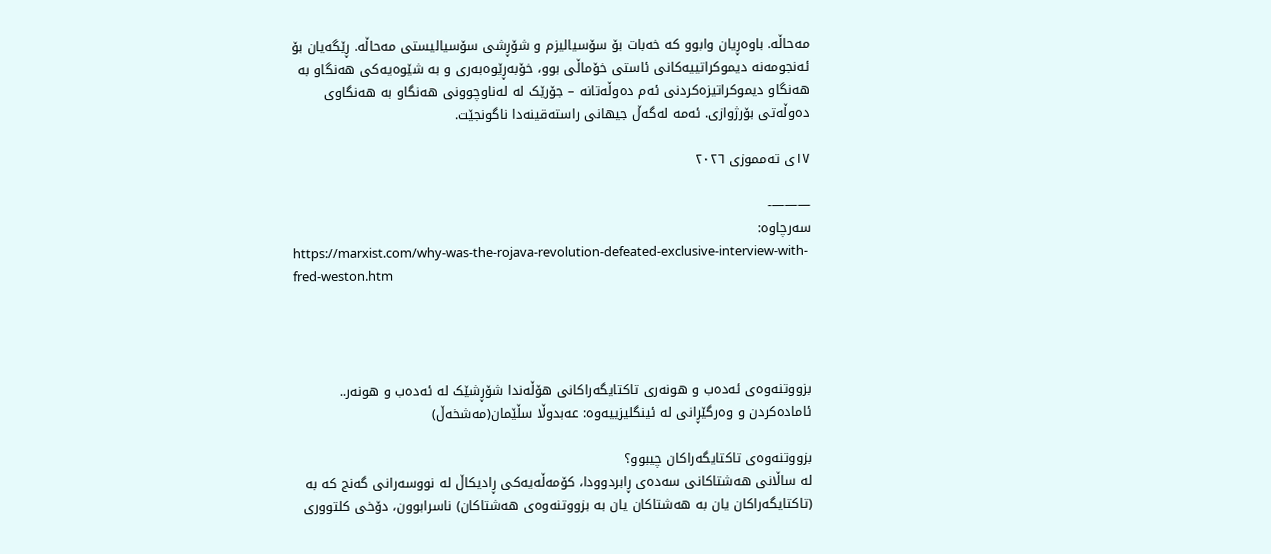مەحاڵە. باوەڕیان وابوو کە خەبات بۆ سۆسیالیزم و شۆڕشی سۆسیالیستی مەحاڵە. ڕێگەیان بۆ ئەنجومەنە دیموکراتییەکانی ئاستی خۆماڵی بوو، خۆبەڕێوەبەری و بە شێوەیەکی هەنگاو بە هەنگاو دیموکراتیزەکردنی ئەم دەوڵەتانە – جۆرێک لە لەناوچوونی هەنگاو بە هەنگاوی دەوڵەتی بۆرژوازی. ئەمە لەگەڵ جیهانی راستەقینەدا ناگونجێت.

١٧ی تەمموزی ٢٠٢٦

———-
سەرچاوە:
https://marxist.com/why-was-the-rojava-revolution-defeated-exclusive-interview-with-fred-weston.htm




بزووتنەوەی ئەدەب و هونەری تاکتایگەراکانی هۆڵەندا شۆڕشێک لە ئەدەب و هونەر.. ئامادەکردن و وەرگێڕانی لە ئینگلیزییەوە: عەبدوڵا سڵێمان(مەشخەڵ)

بزووتنەوەی تاکتایگەراکان چیبوو؟
لە ساڵانی هەشتاکانی سەدەی ڕابردوودا، کۆمەڵەیەکی ڕادیکاڵ لە نووسەرانی گەنج کە بە (تاکتایگەراکان یان بە هەشتاکان یان بە بزووتنەوەی هەشتاکان) ناسرابوون، دۆخی کلتووری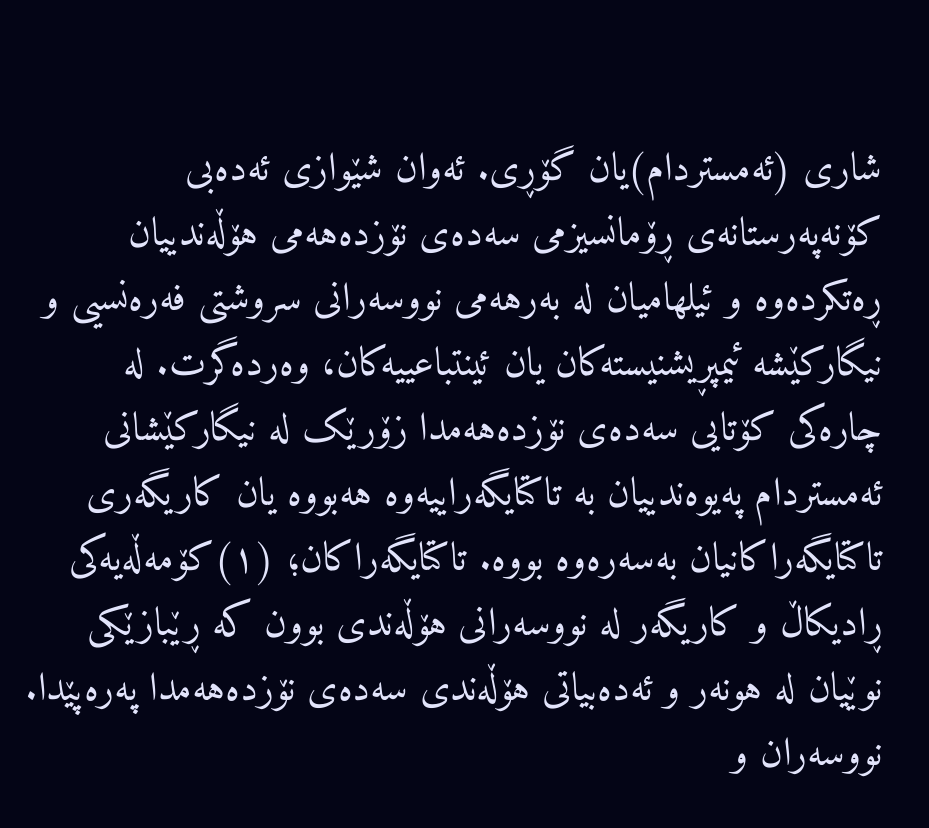شاری (ئەمستردام)یان گۆڕی. ئەوان شێوازی ئەدەبی کۆنەپەرستانەی ڕۆمانسیزمی سەدەی نۆزدەهەمی هۆڵەندییان ڕەتکردەوە و ئیلهامیان لە بەرهەمی نووسەرانی سروشتی فەرەنسیی و نیگارکێشە ئیمپڕیشنیستەکان یان ئینتباعییەکان، وەردەگرت. لە چارەکی کۆتایی سەدەی نۆزدەهەمدا زۆرێک لە نیگارکێشانی ئەمستردام پەیوەندییان بە تاکتایگەراییەوە هەبووە یان کاریگەری تاکتایگەراکانیان بەسەرەوە بووە. تاکتایگەراکان؛ (١)کۆمەڵەیەکی ڕادیکاڵ و کاریگەر لە نووسەرانی هۆڵەندی بوون کە ڕێبازێکی نوێیان لە هونەر و ئەدەبیاتی هۆڵەندی سەدەی نۆزدەهەمدا پەرەپێدا. نووسەران و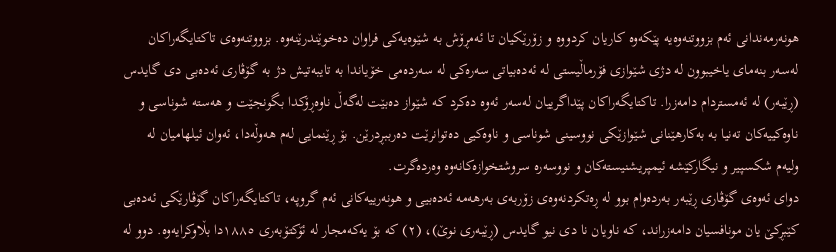هونەرمەندانی ئەم بزووتنەوەیە پێکەوە کاریان کردووە و زۆرێکیان تا ئەمڕۆش بە شێوەیەکی فراوان دەخوێندرێنەوە. بزووتنەوەی تاکتایگەراکان لەسەر بنەمای یاخیبوون لە دژی شێوازی فۆرماڵیستی لە ئەدەبیاتی سەرەکی لە سەردەمی خۆیاندا بە تایبەتیش دژ بە گۆڤاری ئەدەبی دی گایدس (ڕێبەر) لە ئەمستردام دامەزرا. تاکتایگەراکان پێداگرییان لەسەر ئەوە دەکرد کە شێواز دەبێت لەگەڵ ناوەڕۆکدا بگونجێت و هەستە شوناسی و ناوەکییەکان تەنیا بە بەکارهێنانی شێوازێکی نووسینی شوناسی و ناوەکیی دەتوانرێت دەرببڕدرێن. بۆ ڕێنمایی لەم هەوڵەدا، ئەوان ئیلهامیان لە ولیەم شکسپیر و نیگارکێشە ئیمپریشنیستەکان و نووسەرە سروشتخوازەکانەوە وەردەگرت.
دوای ئەوەی گۆڤاری ڕێبەر بەردەوام بوو لە ڕەتکردنەوەی زۆربەی بەرهەمە ئەدەبیی و هونەرییەکانی ئەم گروپە، تاکتایگەراکان گۆڤارێکی ئەدەبی کێبڕکێ یان مونافسیان دامەزراند، کە ناویان نا دی نیو گایدس (ڕێبەری نوێ)، (٢) کە بۆ یەکەمجار لە ئۆکتۆبەری ١٨٨٥دا بڵاوکرایەوە. دوو لە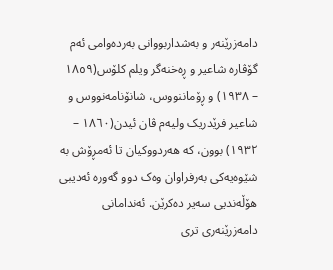دامەزرێنەر و بەشداربووانی بەردەوامی ئەم گۆڤارە شاعیر و ڕەخنەگر ویلم کلۆس(١٨٥٩ – ١٩٣٨) و ڕۆماننووس، شانۆنامەنووس و شاعیر فرێدریک ولیەم ڤان ئیدن(١٨٦٠ – ١٩٣٢) بوون، کە هەردووکیان تا ئەمڕۆش بە شێوەیەکی بەرفراوان وەک دوو گەورە ئەدیبی هۆڵەندیی سەیر دەکرێن. ئەندامانی دامەزرێنەری تری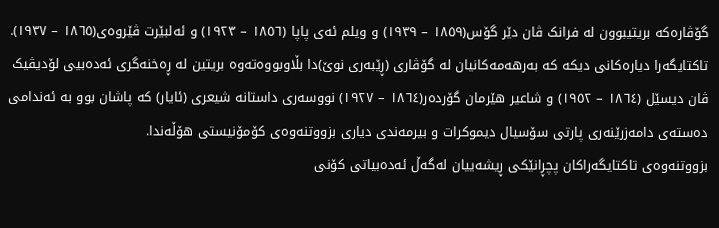گۆڤارەکە بریتیبوون لە فرانک ڤان دێر گۆس(١٨٥٩ – ١٩٣٩) و ویلم ئەی پاپا (١٨٥٦ – ١٩٢٣) و ئەلبێرت ڤێروەی(١٨٦٥ – ١٩٣٧). تاکتایگەرا دیارەکانی دیکە کە بەرهەمەکانیان لە گۆڤاری (ڕێبەری نوێ)دا بڵاوبووەتەوە بریتین لە ڕەخنەگری ئەدەبیی لۆدیڤیک ڤان دیسێل (١٨٦٤ – ١٩٥٢) و شاعیر هێرمان گۆردەر(١٨٦٤ – ١٩٢٧) نووسەری داستانە شیعری (ئایار) کە پاشان بوو بە ئەندامی دەستەی دامەزرێنەری پارتی سۆسیال دیموکرات و بیرمەندی دیاری بزووتنەوەی کۆمۆنیستی هۆڵەندا.
بزووتنەوەی تاکتایگەراکان پچڕانێکی ڕیشەییان لەگەڵ ئەدەبیاتی کۆنی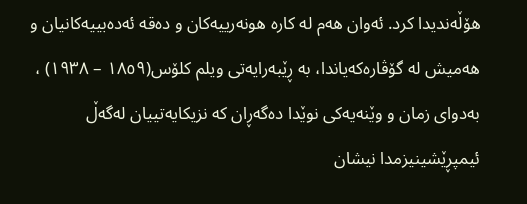هۆڵەندیدا کرد. ئەوان هەم لە کارە هونەرییەکان و دەقە ئەدەبییەکانیان و هەمیش لە گۆڤارەکەیاندا، بە ڕێبەرایەتی ویلم کلۆس(١٨٥٩ – ١٩٣٨) ، بەدوای زمان و وێنەیەکی نوێدا دەگەڕان کە نزیکایەتییان لەگەڵ ئیمپڕێشینیزمدا نیشان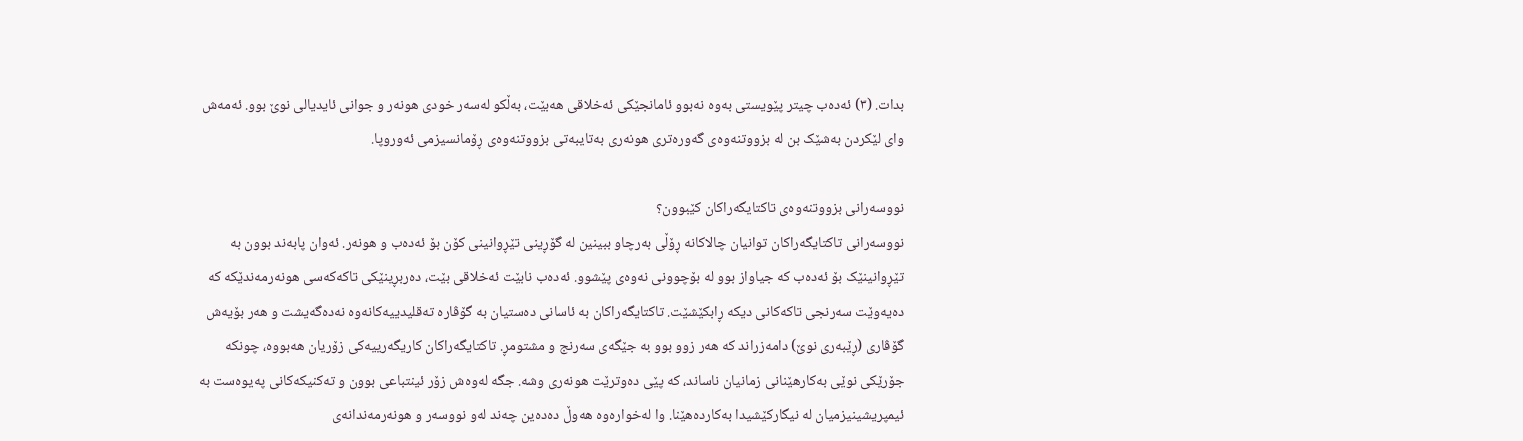بدات. (٣) ئەدەب چیتر پێویستی بەوە نەبوو ئامانجێکی ئەخلاقی هەبێت، بەڵکو لەسەر خودی هونەر و جوانی ئایدیالی نوێ بوو. ئەمەش وای لێکردن بەشێک بن لە بزووتنەوەی گەورەتری هونەری بەتایبەتی بزووتنەوەی ڕۆمانسیزمی ئەوروپا.

نووسەرانی بزووتنەوەی تاکتایگەراکان کێبوون؟
نووسەرانی تاکتایگەراکان توانیان چالاکانە ڕۆڵی بەرچاو ببینین لە گۆڕینی تێڕوانینی کۆن بۆ ئەدەب و هونەر. ئەوان پابەند بوون بە تێڕوانینێک بۆ ئەدەب کە جیاواز بوو لە بۆچوونی نەوەی پێشوو. ئەدەب نابێت ئەخلاقی بێت، دەربڕینێکی تاکەکەسی هونەرمەندێکە کە دەیەوێت سەرنجی تاکەکانی دیکە ڕابکێشێت. تاکتایگەراکان بە ئاسانی دەستیان بە گۆڤارە تەقلیدییەکانەوە نەدەگەیشت و هەر بۆیەش گۆڤاری (ڕێبەری نوێ) دامەزراند کە هەر زوو بوو بە جێگەی سەرنج و مشتومڕ. تاکتایگەراکان کاریگەرییەکی زۆریان هەبووە، چونکە جۆرێکی نوێی بەکارهێنانی زمانیان ناساند، کە پێی دەوترێت هونەری وشە. جگە لەوەش زۆر ئینتباعی بوون و تەکنیکەکانی پەیوەست بە ئیمپریشینیزمیان لە نیگارکێشیدا بەکاردەهێنا. وا لەخوارەوە هەوڵ دەدەین چەند لەو نووسەر و هونەرمەندانەی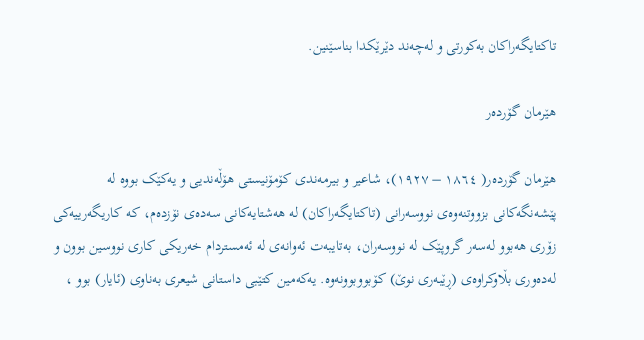تاکتایگەراکان بەکورتی و لەچەند دێرێکدا بناسێنین.

هێرمان گۆردەر

هێرمان گۆردەر( ١٨٦٤ – ١٩٢٧)، شاعیر و بیرمەندی کۆمۆنیستی هۆڵەندیی و یەکێک بووە لە پێشەنگەکانی بزووتنەوەی نووسەرانی (تاکتایگەراکان) لە هەشتایەکانی سەدەی نۆزدەم، کە کاریگەرییەکی زۆری هەبوو لەسەر گروپێک لە نووسەران، بەتایبەت ئەوانەی لە ئەمستردام خەریکی کاری نووسین بوون و لەدەوری بڵاوکراوەی (ڕێبەری نوێ) کۆبووبوونەوە. یەکەمین کتێبی داستانی شیعری بەناوی (ئایار) بوو ،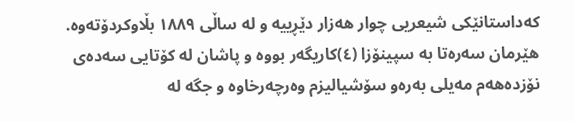کەداستانێکی شیعریی چوار هەزار دێڕییە و لە ساڵی ١٨٨٩ بڵاوکردۆتەوە. هێرمان سەرەتا بە سپینۆزا (٤)کاریگەر بووە و پاشان لە کۆتایی سەدەی نۆزدەهەم مەیلی بەرەو سۆشیالیزم وەرچەرخاوە و جگە لە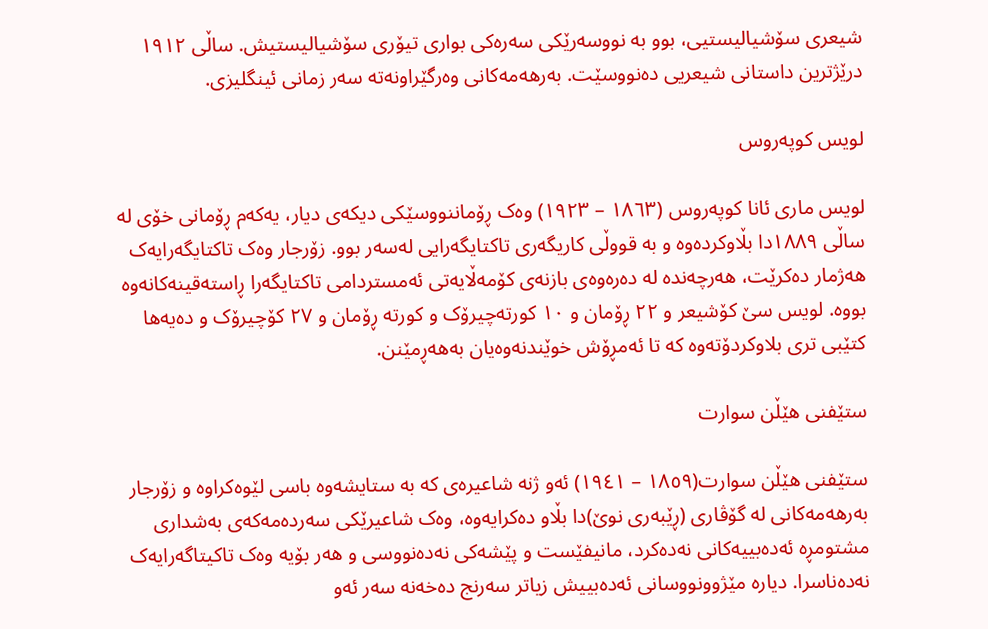شیعری سۆشیالیستیی، بوو بە نووسەرێکی سەرەکی بواری تیۆری سۆشیالیستیش. ساڵی ١٩١٢ درێژترین داستانی شیعریی دەنووسێت. بەرهەمەکانی وەرگێراونەتە سەر زمانی ئینگلیزی.

لویس کوپەروس

لویس ماری ئانا کوپەروس (١٨٦٣ – ١٩٢٣) وەک ڕۆماننووسێکی دیکەی دیار، یەکەم ڕۆمانی خۆی لە ساڵی ١٨٨٩دا بڵاوکردەوە و بە قووڵی کاریگەری تاکتایگەرایی لەسەر بوو. زۆرجار وەک تاکتایگەرایەک هەژمار دەکرێت، هەرچەندە لە دەرەوەی بازنەی کۆمەڵایەتی ئەمستردامی تاکتایگەرا ڕاستەقینەکانەوە بووە. لویس سێ کۆشیعر و ٢٢ ڕۆمان و ١٠ کورتەچیرۆک و کورتە ڕۆمان و ٢٧ کۆچیرۆک و دەیەها کتێبی تری بلاوکردۆتەوە کە تا ئەمڕۆش خوێندنەوەیان بەهەڕمێنن.

ستێفنی هێڵن سوارت

ستێفنی هێڵن سوارت(١٨٥٩ – ١٩٤١) ئەو ژنە شاعیرەی کە بە ستایشەوە باسی لێوەکراوە و زۆرجار بەرهەمەکانی لە گۆڤاری (ڕێبەری نوێ)دا بڵاو دەکرایەوە، وەک شاعیرێکی سەردەمەکەی بەشداری مشتومڕە ئەدەبییەکانی نەدەکرد، مانیفێست و پێشەکی نەدەنووسی و هەر بۆیە وەک تاکیتاگەرایەک نەدەناسرا. دیارە مێژوونووسانی ئەدەبییش زیاتر سەرنج دەخەنە سەر ئەو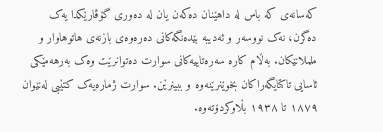کەسانەی کە باس لە داهێنان دەکەن یان لە دەوری گۆڤارێکدا یەک دەگرن، نەک نووسەر و ئەدیبە بێدەنگەکانی دەرەوەی بازنەی هاتوهاوار و ململانێکان. بەڵام کارە سەرەتاییەکانی سوارت دەتوانرێت وەک بەرهەمێکی ئاسایی تاکتایگەراکان بخوێنرێنەوە و ببینرێن. سوارت ژمارەیەک کتێبی لەنێوان ١٨٧٩ تا ١٩٣٨ بڵاوکردۆتەوە.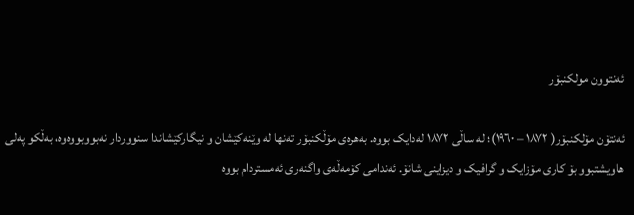ئەنتوون مولکنبۆر

ئەنتۆن مۆلکنبۆر( ١٨٧٢ – ١٩٦٠)؛ لە ساڵی ١٨٧٢ لەدایک بووە. بەهرەی مۆڵکنبۆر تەنها لە وێنەکێشان و نیگارکێشاندا سنووردار نەبووبووەوە، بەڵکو پەلی هاویشتبوو بۆ کاری مۆزایک و گرافیک و دیزاینی شانۆ. ئەندامی کۆمەڵەی واگنەری ئەمستردام بووە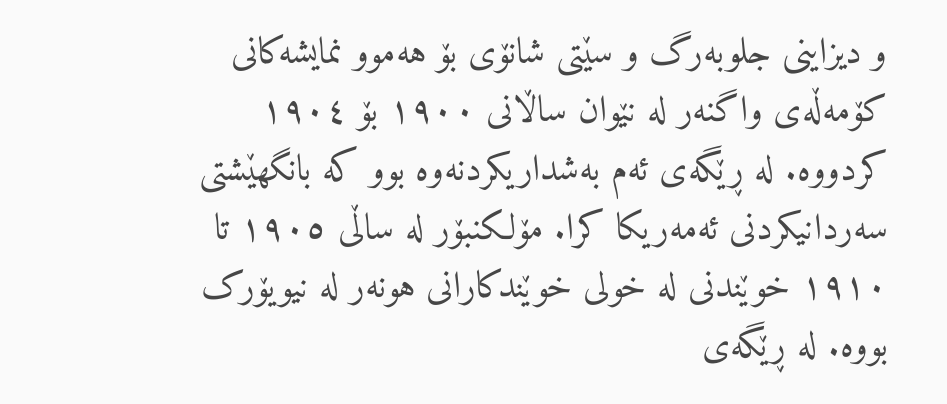و دیزاینی جلوبەرگ و سێتی شانۆی بۆ هەموو نمایشەکانی کۆمەڵەی واگنەر لە نێوان ساڵانی ١٩٠٠ بۆ ١٩٠٤ کردووە. لە ڕێگەی ئەم بەشداریکردنەوە بوو کە بانگهێشتی سەردانیکردنی ئەمەریکا کرا. مۆلکنبۆر لە ساڵی ١٩٠٥ تا ١٩١٠ خوێندنی لە خولی خوێندکارانی هونەر لە نیویۆرک بووە. لە ڕێگەی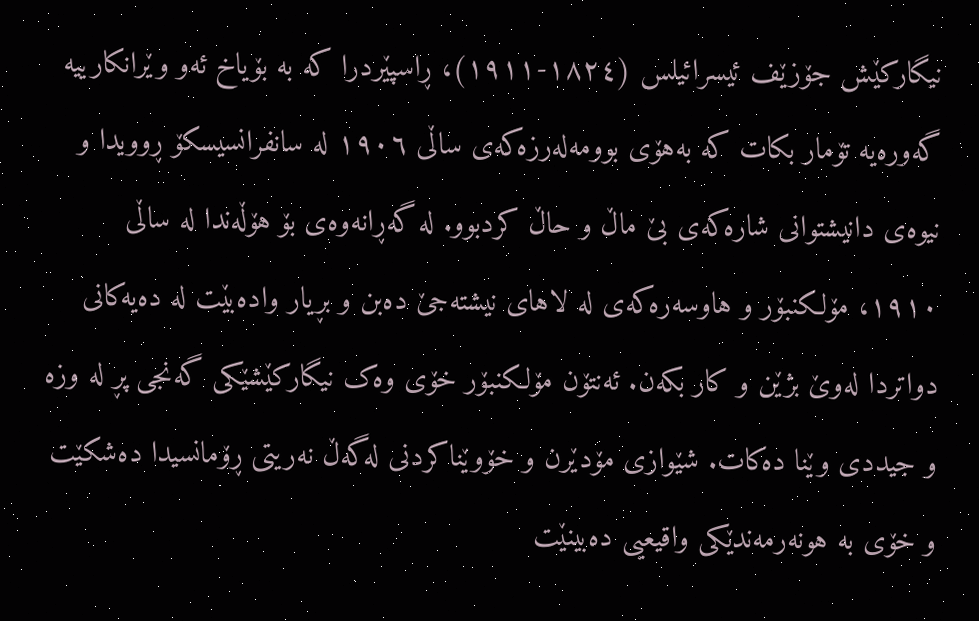نیگارکێش جۆزێف ئیسرائیلس (١٨٢٤-١٩١١)، ڕاسپێردرا کە بە بۆیاخ ئەو وێرانکارییە گەورەیە تۆمار بکات کە بەهۆی بوومەلەرزەکەی ساڵی ١٩٠٦ لە سانفرانسیسکۆ ڕوویدا و نیوەی دانیشتوانی شارەکەی بێ ماڵ و حاڵ کردبوو. لە گەڕانەوەی بۆ هۆڵەندا لە ساڵی ١٩١٠، مۆلکنبۆر و هاوسەرەکەی لە لاهای نیشتەجێ دەبن و بڕیار وادەبێت لە دەیەکانی دواتردا لەوێ بژێن و کار بکەن. ئەنتۆن مۆلکنبۆر خۆی وەک نیگارکێشێکی گەنجی پڕ لە وزە و جیددی وێنا دەکات. شێوازی مۆدێرن و خۆوێناکردنی لەگەڵ نەریتی ڕۆمانسیدا دەشکێت و خۆی بە هونەرمەندێکی واقیعیی دەبینێت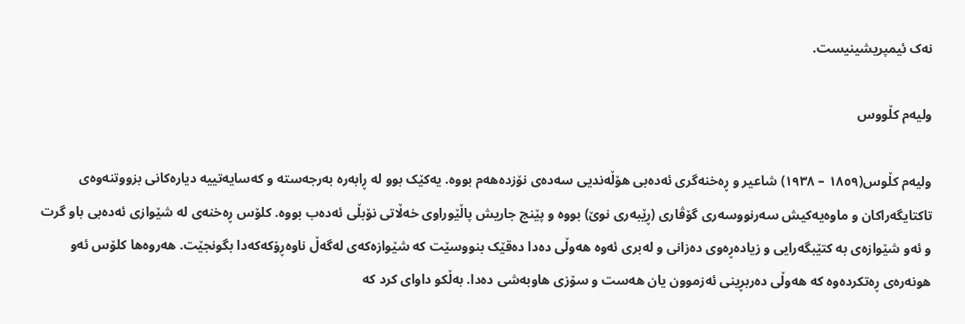نەک ئیمپریشینیست.

ولیەم کڵووس

ولیەم کڵوس(١٨٥٩ – ١٩٣٨) شاعیر و ڕەخنەگری ئەدەبی هۆڵەندیی سەدەی نۆزدەهەم بووە. یەکێک بوو لە ڕابەرە بەرجەستە و کەسایەتییە دیارەکانی بزووتنەوەی تاکتایگەراکان و ماوەیەکیش سەرنووسەری گۆڤاری (ڕێبەری نوێ) بووە و پێنج جاریش پاڵێوراوی خەڵاتی نۆبڵی ئەدەب بووە. کلۆس ڕەخنەی لە شێوازی ئەدەبی باو گرت و ئەو شێوازەی بە کتێبگەرایی و زیادەڕەوی دەزانی و لەبری ئەوە هەوڵی دەدا دەقێک بنووسێت کە شێوازەکەی لەگەڵ ناوەڕۆکەکەدا بگونجێت. هەروەها کلۆس ئەو هونەرەی ڕەتکردەوە کە هەوڵی دەربڕینی ئەزموون یان هەست و سۆزی هاوبەشی دەدا. بەڵکو داوای کرد کە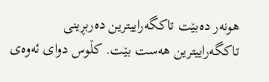هونەر دەبێت تاکگەراییترین دەربڕینی تاکگەراییترین هەست بێت. کڵوس دوای ئەوەی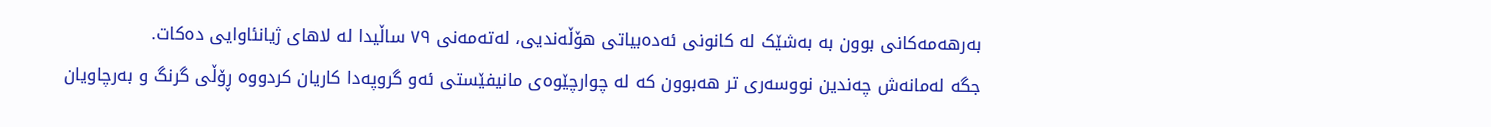بەرهەمەکانی بوون بە بەشێک لە کانونی ئەدەبیاتی هۆڵەندیی، لەتەمەنی ٧٩ ساڵیدا لە لاهای ژیانئاوایی دەکات.
جگە لەمانەش چەندین نووسەری تر هەبوون کە لە چوارچێوەی مانیفێستی ئەو گروپەدا کاریان کردووە ڕۆڵی گرنگ و بەرچاویان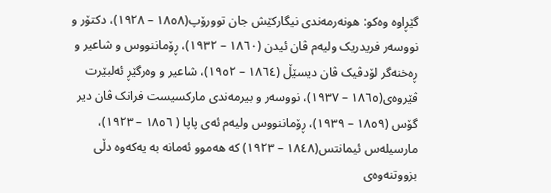گێڕاوە وەکو: هونەرمەندی نیگارکێش جان توورۆپ(١٨٥٨ – ١٩٢٨)، دکتۆر و نووسەر فریدریک ولیەم ڤان ئیدن (١٨٦٠ – ١٩٣٢)، ڕۆماننووس و شاعیر و ڕەخنەگر لۆدڤیک ڤان دیسێڵ (١٨٦٤ – ١٩٥٢)، شاعیر و وەرگێڕ ئەلبێرت ڤێروەی(١٨٦٥ – ١٩٣٧)، نووسەر و بیرمەندی مارکسیست فرانک ڤان دیر گۆس (١٨٥٩ – ١٩٣٩)، ڕۆماننووس ولیەم ئەی پاپا ( ١٨٥٦ – ١٩٢٣)، مارسیلەس ئیمانتس(١٨٤٨ – ١٩٢٣) کە هەموو ئەمانە بە یەکەوە دڵی بزووتنەوەی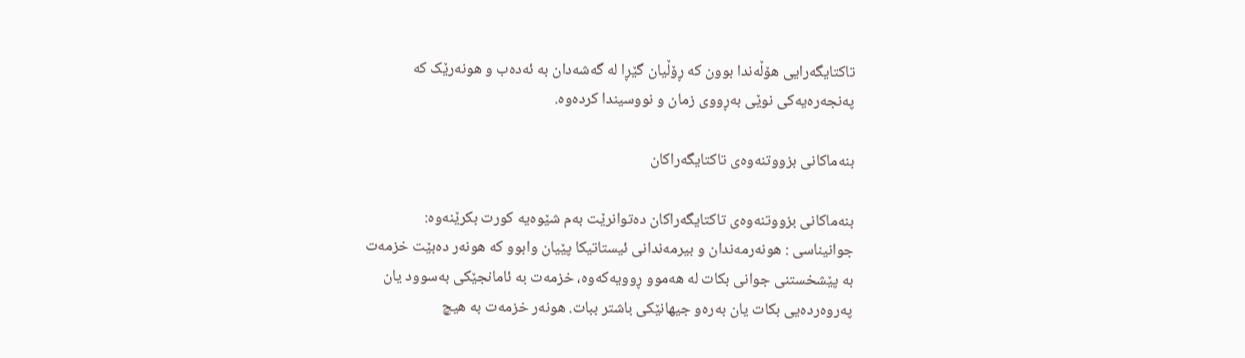تاکتایگەرایی هۆڵەندا بوون کە ڕۆڵیان گێڕا لە گەشەدان بە ئەدەب و هونەرێک کە پەنجەرەیەکی نوێی بەڕووی زمان و نووسیندا کردەوە.

بنەماکانی بزووتنەوەی تاکتایگەراکان

بنەماکانی بزووتنەوەی تاکتایگەراکان دەتوانرێت بەم شێوەیە کورت بکرێنەوە:
جوانیناسی : هونەرمەندان و بیرمەندانی ئیستاتیکا پێیان وابوو کە هونەر دەبێت خزمەت بە پێشخستنی جوانی بکات لە هەموو ڕوویەکەوە، خزمەت بە ئامانجێکی بەسوود یان پەروەردەیی بکات یان بەرەو جیهانێکی باشتر ببات. هونەر خزمەت بە هیچ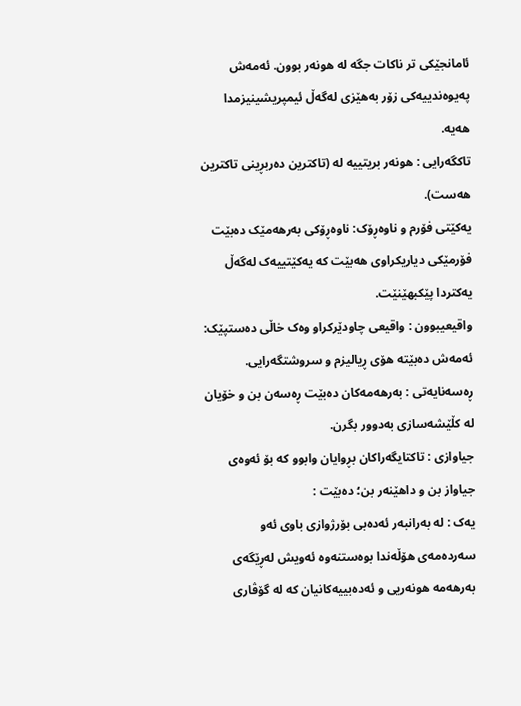ئامانجێکی تر ناکات جگە لە هونەر بوون. ئەمەش پەیوەندییەکی زۆر بەهێزی لەگەڵ ئیمپریشینیزمدا هەیە.
تاکگەرایی : هونەر بریتییە لە (تاکترین دەربڕینی تاکترین هەست).
یەکێتی فۆرم و ناوەڕۆک: ناوەڕۆکی بەرهەمێک دەبێت فۆرمێکی دیاریکراوی هەبێت کە یەکێتییەک لەگەڵ یەکتردا پێکبهێنێت.
واقیعیبوون : واقیعی چاودێرکراو وەک خاڵی دەستپێک: ئەمەش دەبێتە هۆی ڕیالیزم و سروشتگەرایی.
ڕەسەنایەتی : بەرهەمەکان دەبێت ڕەسەن بن و خۆیان لە کڵێشەسازی بەدوور بگرن.
جیاوازی : تاکتایگەراکان بڕوایان وابوو کە بۆ ئەوەی جیاواز بن و داهێنەر بن؛ دەبێت :
یەک : لە بەرانبەر ئەدەبی بۆرژوازی باوی ئەو سەردەمەی هۆڵەندا بوەستنەوە ئەویش لەڕێگەی بەرهەمە هونەریی و ئەدەبییەکانیان کە لە گۆڤاری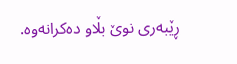ڕێبەری نوێ بڵاو دەکرانەوە.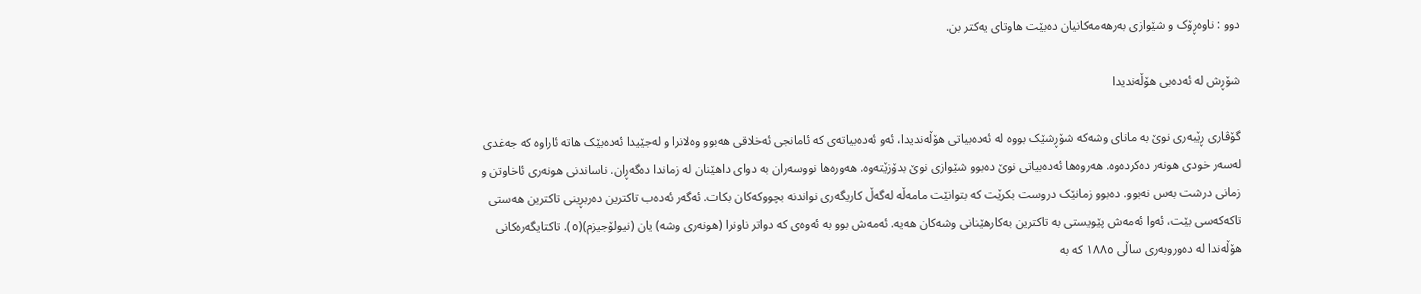دوو : ناوەڕۆک و شێوازی بەرهەمەکانیان دەبێت هاوتای یەکتر بن.

شۆڕش لە ئەدەبی هۆڵەندیدا

گۆڤاری ڕێبەری نوێ بە مانای وشەکە شۆڕشێک بووە لە ئەدەبیاتی هۆڵەندیدا، ئەو ئەدەبیاتەی کە ئامانجی ئەخلاقی هەبوو وەلانرا و لەجێیدا ئەدەبێک هاتە ئاراوە کە جەغدی لەسەر خودی هونەر دەکردەوە. هەروەها ئەدەبیاتی نوێ دەبوو شێوازی نوێ بدۆزێتەوە. هەورەها نووسەران بە دوای داهێنان لە زماندا دەگەڕان. ناساندنی هونەری ئاخاوتن و زمانی درشت بەس نەبوو. دەبوو زمانێک دروست بکرێت کە بتوانێت مامەڵە لەگەڵ کاریگەری نواندنە بچووکەکان بکات. ئەگەر ئەدەب تاکترین دەربڕینی تاکترین هەستی تاکەکەسی بێت، ئەوا ئەمەش پێویستی بە تاکترین بەکارهێنانی وشەکان هەیە. ئەمەش بوو بە ئەوەی کە دواتر ناونرا (هونەری وشە) یان (نیولۆجیزم)(٥). تاکتایگەرەکانی هۆڵەندا لە دەوروبەری ساڵی ١٨٨٥ کە بە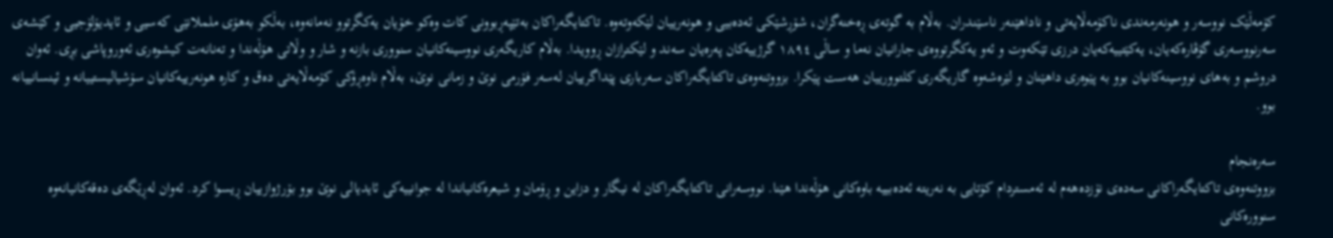کۆمەڵێک نووسەر و هونەرمەندی ناکۆمەڵایەتی و ناداهێنەر ناسێندران. بەڵام بە گوتەی ڕەخنەگران، شۆڕشێکی ئەدەبیی و هونەرییان لێکەوتەوە. تاکتایگەراکان بەتێپەڕبوونی کات وەکو خۆیان یەکگرتوو نەمانەوە، بەڵکو بەهۆی ململانێی کەسیی و ئایدیۆلۆجیی و کێشەی سەرنووسەری گۆڤارەکەیان، یەکێتییەکەیان درزی تێکەوت و ئەو یەکگرتووەی جارانیان نەما و ساڵی ١٨٩٤ گرژییەکان پەرەیان سەند و لێکترازان ڕوویدا. بەڵام کاریگەری نووسینەکانیان سنووری بازنە و شار و وڵاتی هۆڵەندا و تەنانەت کیشوەری ئەوروپاشی بڕی. ئەوان دروشم و بەهای نووسینەکانیان بوو بە پێوەری داهێنان و لێرەشەوە گاریگەری کلتوورییان هەست پێکرا. بزووتنەوەی تاکتایگەراکان سەرباری پێداگرییان لەسەر فۆرمی نوێ و زمانی نوێ، بەڵام ناوەڕۆکی کۆمەڵایەتی دەق و کارە هونەرییەکانیان سۆشیالیستییانە و ئینسانییانە بوو.

سەرەنجام
بزووتنەوەی تاکتایگەراکانی سەدەی نۆزدەهەم لە ئەمستردام کۆتایی بە نەریتە ئەدەبییە باوەکانی هۆڵەندا هێنا. نووسەرانی تاکتایگەراکان لە نیگار و دزاین و ڕۆمان و شیعرەکانیاندا لە جوانییەکی ئایدیالی نوێ بوو بۆرژوازییان ڕیسوا کرد. ئەوان لەڕێگەی دەقەکانیانەوە سنوورەکانی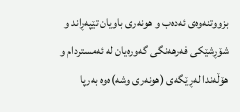بزووتنەوەی ئەدەب و هونەری باویان تێپەڕاند و شۆڕشێکی فەرهەنگی گەورەیان لە ئەمستردام و هۆڵەندا لەڕێگەی (هونەری وشە)ەوە بەرپا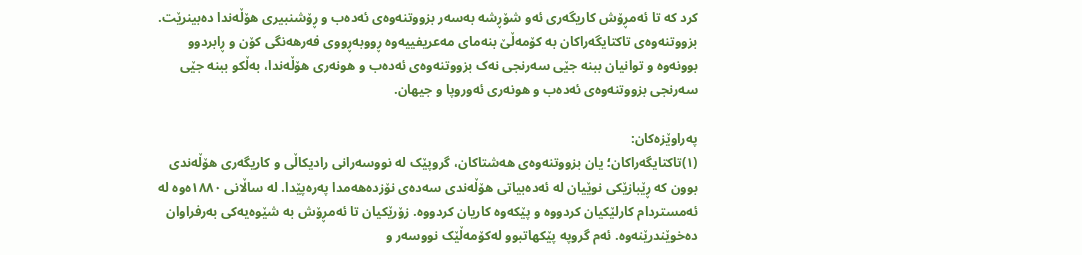کرد کە تا ئەمڕۆش کاریگەری ئەو شۆڕشە بەسەر بزووتنەوەی ئەدەب و ڕۆشنبیری هۆڵەندا دەبینرێت. بزووتنەوەی تاکتایگەراکان بە کۆمەڵێ بنەمای مەعریفییەوە ڕووبەڕووی فەرهەنگی کۆن و ڕابردوو بوونەوە و توانیان ببنە جێی سەرنجی نەک بزووتنەوەی ئەدەب و هونەری هۆڵەندا، بەڵکو ببنە جێی سەرنجی بزووتنەوەی ئەدەب و هونەری ئەوروپا و جیهان.

پەراوێزەکان:
(١)تاکتایگەراکان؛ یان بزووتنەوەی هەشتاکان، گروپێک لە نووسەرانی رادیکاڵی و کاریگەری هۆڵەندی بوون کە ڕێبازێکی نوێیان لە ئەدەبیاتی هۆڵەندی سەدەی نۆزدەهەمدا پەرەپێدا. لە ساڵانی ١٨٨٠ەوە لە ئەمستردام کارلێکیان کردووە و پێکەوە کاریان کردووە. زۆرێکیان تا ئەمڕۆش بە شێوەیەکی بەرفراوان دەخوێندرێنەوە. ئەم گروپە پێکهاتبوو لەکۆمەڵێک نووسەر و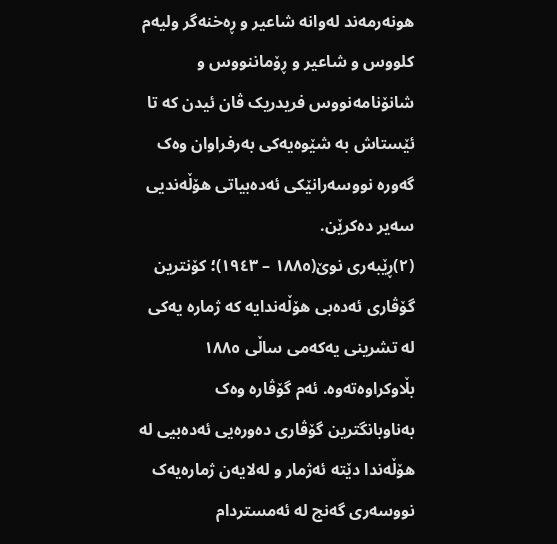هونەرمەند لەوانە شاعیر و ڕەخنەگر ولیەم کلووس و شاعیر و ڕۆماننووس و شانۆنامەنووس فریدریک ڤان ئیدن کە تا ئێستاش بە شێوەیەکی بەرفراوان وەک گەورە نووسەرانێکی ئەدەبیاتی هۆڵەندیی سەیر دەکرێن.
(٢)ڕێبەری نوێ(١٨٨٥ – ١٩٤٣)؛ کۆنترین گۆڤاری ئەدەبی هۆڵەندایە کە ژمارە یەکی لە تشرینی یەکەمی ساڵی ١٨٨٥ بڵاوکراوەتەوە. ئەم گۆڤارە وەک بەناوبانگترین گۆڤاری دەورەیی ئەدەبیی لە هۆڵەندا دێتە ئەژمار و لەلایەن ژمارەیەک نووسەری گەنج لە ئەمستردام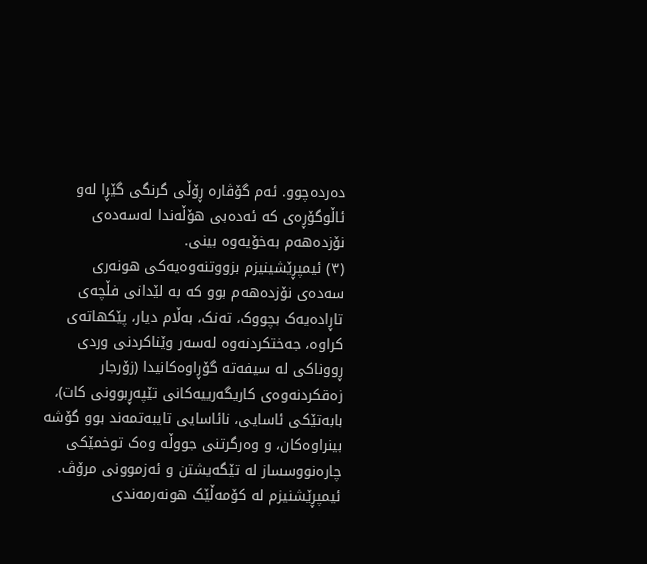دەردەچوو. ئەم گۆڤارە ڕۆڵی گرنگی گێڕا لەو ئاڵوگۆڕەی کە ئەدەبی هۆڵەندا لەسەدەی نۆزدەهەم بەخۆیەوە بینی.
(٣) ئیمپڕێشینیزم بزووتنەوەیەکی هونەری سەدەی نۆزدەهەم بوو کە بە لێدانی فڵچەی تاڕادەیەک بچووک، تەنک، بەڵام دیار، پێکهاتەی کراوە، جەختکردنەوە لەسەر وێناکردنی وردی ڕووناکی لە سیفەتە گۆڕاوەکانیدا (زۆرجار زەقکردنەوەی کاریگەرییەکانی تێپەڕبوونی کات)، بابەتێکی ئاسایی، نائاسایی تایبەتمەند بوو گۆشە بینراوەکان، و وەرگرتنی جووڵە وەک توخمێکی چارەنووسساز لە تێگەیشتن و ئەزموونی مرۆڤ. ئیمپڕێشنیزم لە کۆمەڵێک هونەرمەندی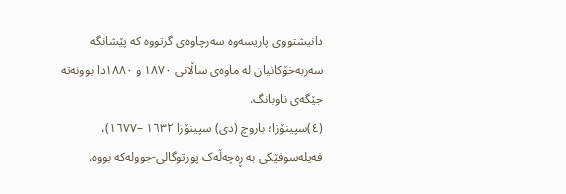دانیشتووی پاریسەوە سەرچاوەی گرتووە کە پێشانگە سەربەخۆکانیان لە ماوەی ساڵانی ١٨٧٠ و ١٨٨٠دا بوونەتە جێگەی ناوبانگ.
(٤)سپینۆزا؛ باروچ (دی) سپینۆزا ١٦٣٢ –١٦٧٧)، فەیلەسوفێکی بە ڕەچەڵەک پورتوگالی-جوولەکە بووە.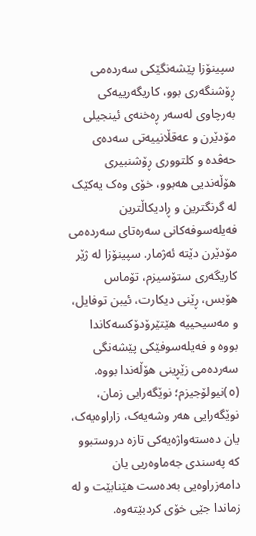سپینۆزا پێشەنگێکی سەردەمی ڕۆشنگەری بوو، کاریگەرییەکی بەرچاوی لەسەر ڕەخنەی ئینجیلی مۆدێرن و عەقڵانییەتی سەدەی حەڤدە و کلتووری ڕۆشنبیری هۆڵەندیی هەبوو، خۆی وەک یەکێک لە گرنگترین و ڕادیکاڵترین فەیلەسوفەکانی سەرەتای سەردەمی مۆدێرن دێتە ئەژمار. سپینۆزا لە ژێر کاریگەری ستۆسیزم، تۆماس هۆبس، ڕێنی دیکارت، ئیبن توفایل، و مەسیحییە هێتێرۆدۆکسەکاندا بووە و فەیلەسوفێکی پێشەنگی سەردەمی زێڕینی هۆڵەندا بووە.
(٥)نیولۆجیزم؛ نوێگەرایی زمان، نوێگەرایی هەر وشەیەک، زاراوەیەک، یان دەستەواژەیەکی تازە دروستبوو کە پەسندی جەماوەریی یان دامەزراوەیی بەدەست هێنابێت و لە زماندا جێی خۆی کردبێتەوە.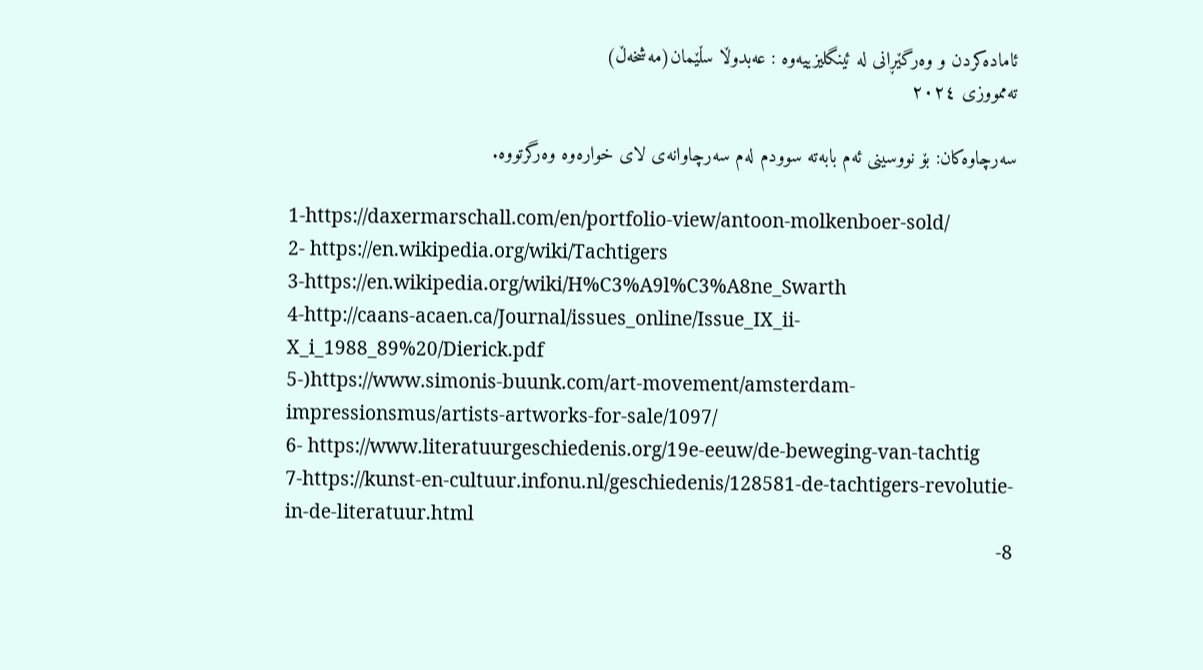ئامادەکردن و وەرگێڕانی لە ئینگلیزییەوە : عەبدوڵا سڵێمان(مەشخەڵ)
تەممووزی ٢٠٢٤

سەرچاوەکان: بۆ نووسینی ئەم بابەتە سوودم لەم سەرچاوانەی لای خوارەوە وەرگرتووە.

1-https://daxermarschall.com/en/portfolio-view/antoon-molkenboer-sold/
2- https://en.wikipedia.org/wiki/Tachtigers
3-https://en.wikipedia.org/wiki/H%C3%A9l%C3%A8ne_Swarth
4-http://caans-acaen.ca/Journal/issues_online/Issue_IX_ii-X_i_1988_89%20/Dierick.pdf
5-)https://www.simonis-buunk.com/art-movement/amsterdam-impressionsmus/artists-artworks-for-sale/1097/
6- https://www.literatuurgeschiedenis.org/19e-eeuw/de-beweging-van-tachtig
7-https://kunst-en-cultuur.infonu.nl/geschiedenis/128581-de-tachtigers-revolutie-in-de-literatuur.html
8-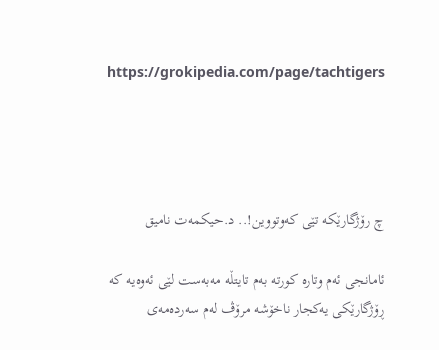https://grokipedia.com/page/tachtigers




چ رۆژگارێکە تێی کەوتووین!.. د.حیکمەت نامیق

ئامانجی ئەم وتارە کورتە بەم تایتڵە مەبەست لێی ئەوەیە کە ڕۆژگارێکی یەکجار ناخۆشە مرۆڤ لەم سەردەمەی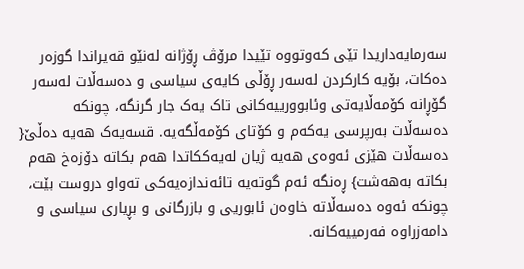سەرمایەداریدا تێی کەوتووە تێیدا مرۆڤ ڕۆژانە لەنێو قەیراندا گوزەر دەکات، بۆیە کارکردن لەسەر ڕۆڵی کایەی سیاسی و دەسەڵات لەسەر گۆڕانە کۆمەڵایەتی وئابوورییەکانی تاک یەک جار گرنگە، چونکە دەسەڵات بەرپرسی یەکەم و کۆتای کۆمەڵگەیە. قسەیەک هەیە دەڵێ{ دەسەڵات هێزی ئەوەی هەیە ژیان لەیەککاتدا هەم بکاتە دۆزەخ هەم بکاتە بەهەشت} ڕەنگە ئەم گوتەیە تائەندازەیەکی تەواو دروست بێت، چونکە ئەوە دەسەڵاتە خاوەن ئابوریی و بازرگانی و بڕیاری سیاسی و دامەزراوە فەرمییەکانە.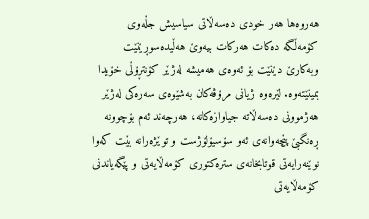هەروەها هەر خودی دەسەڵاتی سیاسیش جڵەوی کۆمەڵگە دەکات هەرکات بیەوێ هەڵیدەسوڕێنێت وبەکارێ دێنێت بۆ ئەوەی هەمیشە لەژێر کۆنتڕۆڵی خۆیدا بمینێتەوە. لێرەوە ژیانی مرۆڤەکان بەشێوەی سەرەکی لەژێر هەژموونی دەسەڵاتە جیاوازەکانە، هەرچەند ئەم بۆچوونە ڕەنگبێ پێچەوانەی ئەو سۆسیۆلۆژست و توێژەرانە بێت کەوا نوێنەرایەتی قوتابخانەی سترەکتوری کۆمەڵایەتی و پێگەیاندنی کۆمەڵایەتی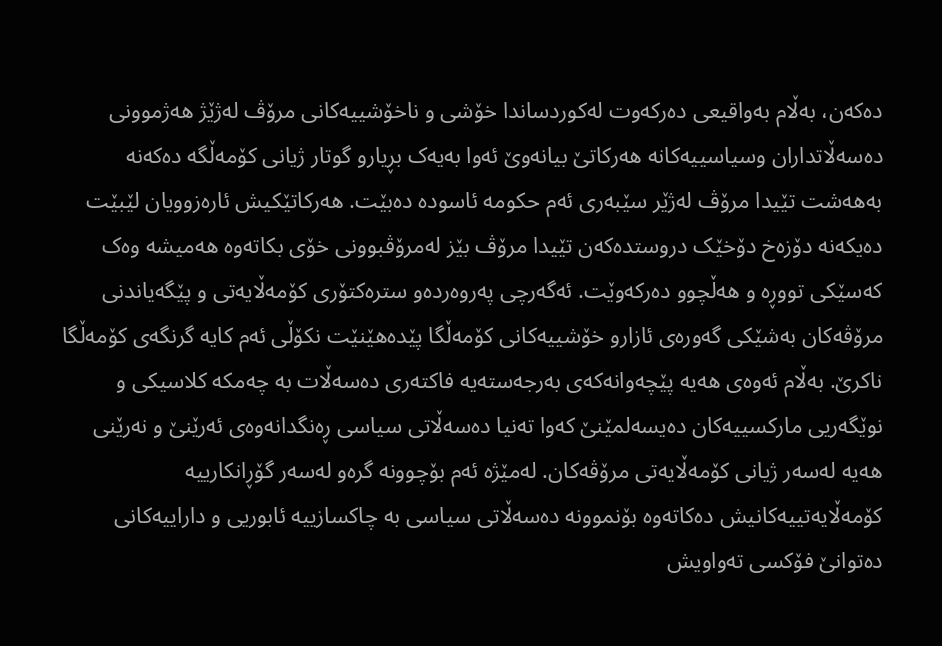دەکەن، بەڵام بەواقیعی دەرکەوت لەکوردساندا خۆشی و ناخۆشییەکانی مرۆڤ لەژێژ هەژموونی دەسەڵاتداران وسیاسییەکانە هەرکاتێ بیانەوێ ئەوا بەیەک بڕیارو گوتار ژیانی کۆمەڵگە دەکەنە بەهەشت تێیدا مرۆڤ لەژێر سێبەری ئەم حکومە ئاسودە دەبێت. هەرکاتێکیش ئارەزوویان لێبێت دەیکەنە دۆزەخ دۆخێک دروستدەکەن تێیدا مرۆڤ بێز لەمرۆڤبوونی خۆی بکاتەوە هەمیشە وەک کەسێکی تووڕە و هەڵچوو دەرکەوێت. ئەگەرچی پەروەردەو سترەکتۆری کۆمەڵایەتی و پێگەیاندنی مرۆڤەکان بەشێکی گەورەی ئازارو خۆشییەکانی کۆمەڵگا پێدەهێنێت نکۆڵی ئەم کایە گرنگەی کۆمەڵگا ناکرێ. بەڵام ئەوەی هەیە پێچەوانەکەی بەرجەستەیە فاکتەری دەسەڵات بە چەمکە کلاسیکی و نوێگەریی مارکسییەکان دەیسەلمێنێ کەوا تەنیا دەسەڵاتی سیاسی ڕەنگدانەوەی ئەرێنێ و نەرێنی هەیە لەسەر ژیانی کۆمەڵایەتی مرۆڤەکان. لەمێژە ئەم بۆچوونە گرەو لەسەر گۆڕانکارییە کۆمەڵایەتییەکانیش دەکاتەوە بۆنموونە دەسەڵاتی سیاسی بە چاکسازییە ئابوریی و داراییەکانی دەتوانێ فۆکسی تەواویش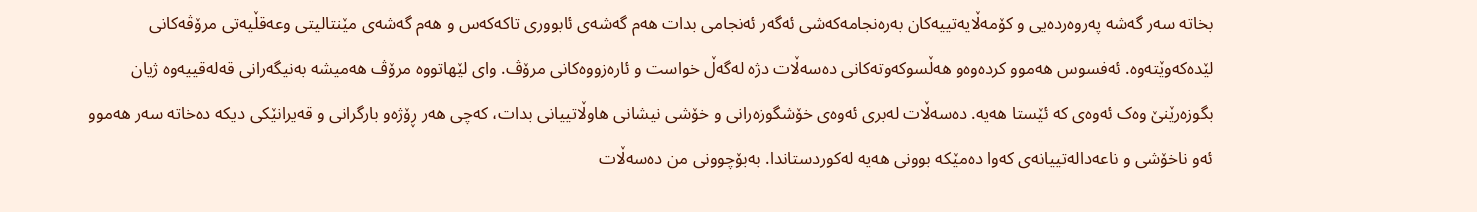بخاتە سەر گەشە پەروەردەیی و کۆمەڵایەتییەکان بەرەنجامەکەشی ئەگەر ئەنجامی بدات هەم گەشەی ئابووری تاکەکەس و هەم گەشەی مێنتالیتی وعەقڵیەتی مرۆڤەکانی لێدەکەوێتەوە. ئەفسوس هەموو کردەوەو هەڵسوکەوتەکانی دەسەڵات دژە لەگەڵ خواست و ئارەزووەکانی مرۆڤ. وای لێهاتووە مرۆڤ هەمیشە بەنیگەرانی قەلەقییەوە ژیان بگوزەرێنێ وەک ئەوەی کە ئێستا هەیە. دەسەڵات لەبری ئەوەی خۆشگوزەرانی و خۆشی نیشانی هاوڵاتییانی بدات، کەچی هەر ڕۆژەو بارگرانی و قەیرانێکی دیکە دەخاتە سەر هەموو ئەو ناخۆشی و ناعەدالەتییانەی کەوا دەمێکە بوونی هەیە لەکوردستاندا. بەبۆچوونی من دەسەڵات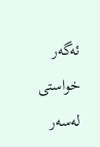ئەگەر خواستی لەسەر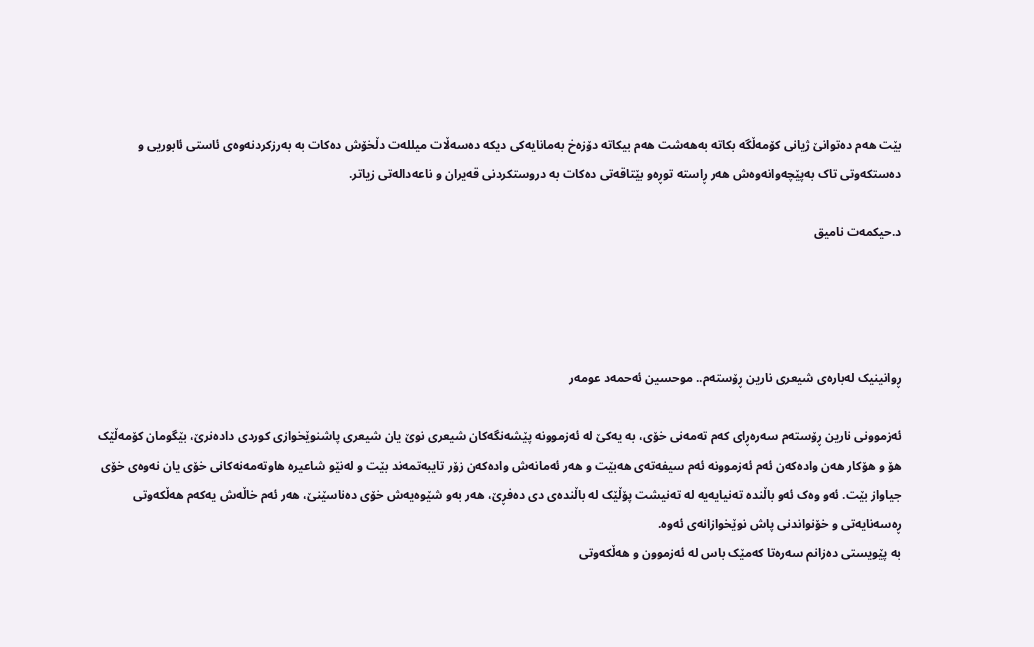بێت هەم دەتوانێ ژیانی کۆمەڵگە بکاتە بەهەشت هەم بیکاتە دۆزەخ بەمانایەکی دیکە دەسەڵات میللەت دڵخۆش دەکات بە بەرزکردنەوەی ئاستی ئابوریی و دەستکەوتی تاک بەپێچەوانەوەش هەر ڕاستە توڕەو بێتاقەتی دەکات بە دروستکردنی قەیران و ناعەدالەتی زیاتر.

د.حیکمەت نامیق




ڕوانینیک لەبارەى شیعرى نارین ڕۆستەم.. موحسین ئەحمەد عومەر

ئەزموونى نارین ڕۆستەم سەرەڕاى کەم تەمەنى خۆى، بە یەکێ لە ئەزموونە پێشەنگەکان شیعرى نوێ یان شیعرى پاشنوێخوازى کوردى دادەنرێ، بێگومان کۆمەڵێک هۆ و هۆکار هەن وادەکەن ئەم ئەزموونە ئەم سیفەتەى هەبێت و هەر ئەمانەش وادەکەن زۆر تایبەتمەند بێت و لەنێو شاعیرە هاوتەمەنەکانى خۆى یان نەوەى خۆى جیاواز بێت. ئەو وەک ئەو باڵندە تەنیایەیە لە تەنیشت پۆڵێک لە باڵندەى دی دەفڕێ، هەر بەو شێوەیەش خۆى دەناسێنێ، هەر ئەم خاڵەش یەکەم هەڵکەوتى ڕەسەنایەتى و خۆنواندنى پاش نوێخوازانەى ئەوە.
بە پێویستى دەزانم سەرەتا کەمێک باس لە ئەزموون و هەڵکەوتى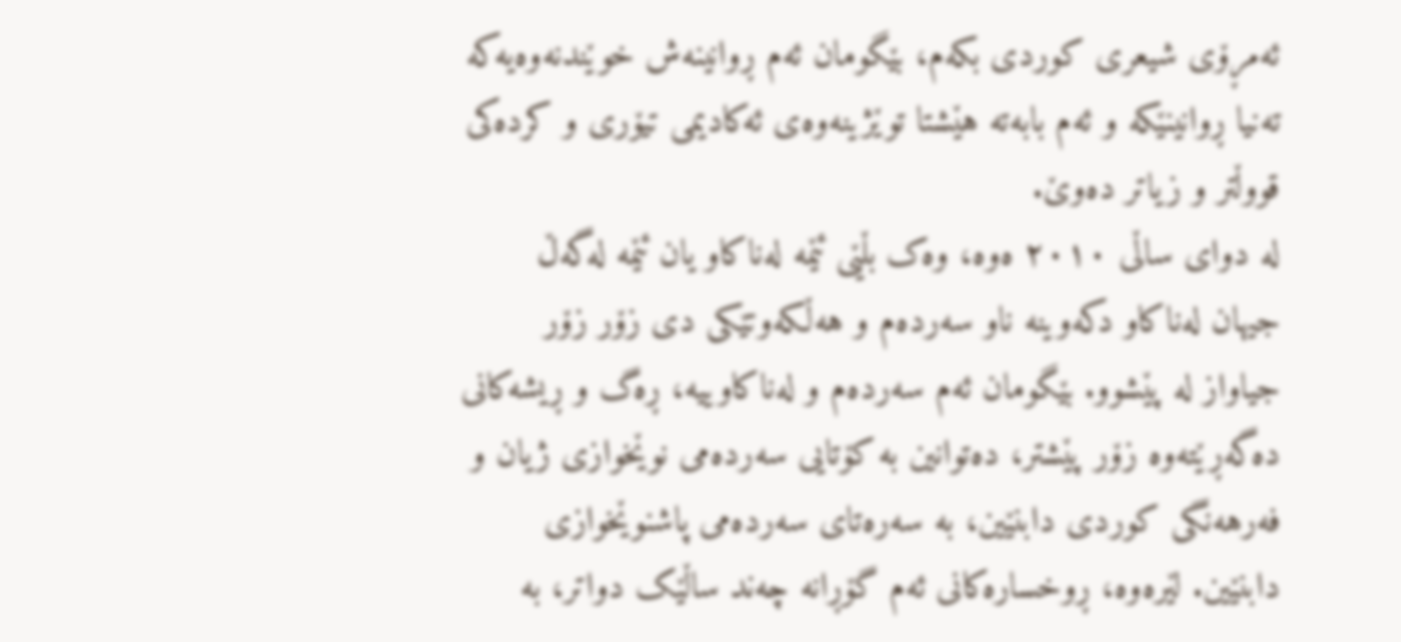ئەمڕۆى شیعرى کوردى بکەم، بێگومان ئەم ڕوانینەش خوێندنەوەیەکە تەنیا ڕوانینێکە و ئەم بابەتە هێشتا توێژینەوەى ئەکادیمى تیۆرى و کردەکى قووڵتر و زیاتر دەوێ.
لە دواى ساڵى ٢٠١٠ ەوە، وەک بڵێى ئێمە لەناکاو یان ئێمە لەگەڵ جیهان لەناکاو دکەوینە ناو سەردەم و هەڵکەوتێکى دی زۆر زۆر جیاواز لە پێشوو. بێگومان ئەم سەردەم و لەناکاوییە، ڕەگ و ڕیشەکانى دەگەڕێتەوە زۆر پێشتر، دەتوانین بە کۆتایى سەردەمى نوێخوازى ژیان و فەرهەنگى کوردى دابنێین، بە سەرەتاى سەردەمى پاشنوێخوازى دابنێین. لێرەوە، ڕوخسارەکانى ئەم گۆڕانە چەند ساڵێک دواتر، بە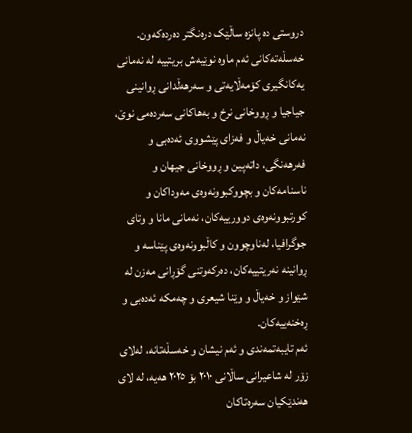دروستى دە پانزە ساڵێک درەنگتر دەردەکەون. خەسڵەتەکانى ئەم ماوە نوێیەش بریتییە لە نەمانى یەکانگیرى کۆمەڵایەتى و سەرهەڵدانى ڕوانینى جیاجیا و ڕووخانى نرخ و بەهاکانى سەردەمى نوێ، نەمانى خەیاڵ و فەزاى پێشووى ئەدەبى و فەرهەنگى، داتەپین و ڕووخانى جیهان و ناسنامەکان و بچووکبوونەوەى مەوداکان و کورتبوونەوەى دوورییەکان، نەمانى مانا و وتاى جوگرافیا، لەناوچوون و کاڵبوونەوەى پێناسە و ڕوانینە نەریتییەکان، دەرکەوتنى گۆڕانى مەزن لە شێواز و خەیاڵ و وێنا شیعرى و چەمکە ئەدەبى و ڕەخنەییەکان.
ئەم تایبەتمەندى و ئەم نیشان و خەسڵەتانە، لەلاى زۆر لە شاعیرانى ساڵانى ٢٠١٠ بۆ ٢٠٢٥ هەیە، لە لاى هەندێکیان سەرەتاکان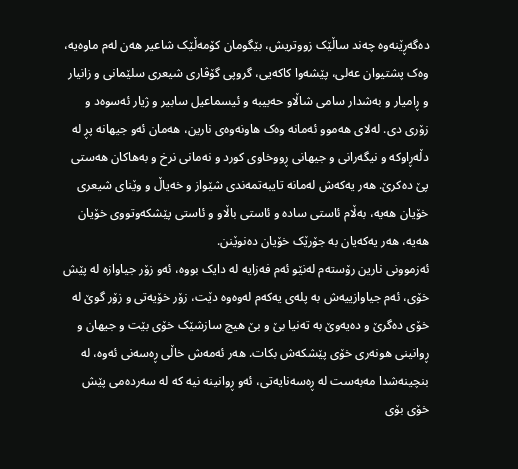دەگەڕێنەوە چەند ساڵێک زووتریش، بێگومان کۆمەڵێک شاعیر هەن لەم ماوەیە، وەک پشتیوان عەلى، پێشەوا کاکەیى، گروپى گۆڤارى شیعرى سلێمانى و زانیار و ڕامیار و بەشدار سامى شاڵاو حەبیبە و ئیسماعیل سابیر و ژیار ئەسوەد و زۆرى دى. لەلاى هەموو ئەمانە وەک هاونەوەى نارین، هەمان ئەو جیهانە پڕ لە دڵەڕاوکە و نیگەرانى و جیهانى ڕووخاوى کورد و نەمانى نرخ و بەهاکان هەستى پێ دەکرێ. هەر یەکەش لەمانە تایبەتمەندى شێواز و خەیاڵ و وێناى شیعرى خۆیان هەیە، بەڵام ئاستى سادە و ئاستى باڵاو و ئاستى پێشکەوتووى خۆیان هەیە، هەر یەکەیان بە جۆرێک خۆیان دەنوێنن.
ئەزموونى نارین رۆستەم لەنێو ئەم فەزایە لە دایک بووە، ئەو زۆر جیاوازە لە پێش خۆى، ئەم جیاوازییەش بە پلەى یەکەم لەوەوە دێت، زۆر خۆیەتى و زۆر گوێ لە خۆى دەگرێ و دەیەوێ بە تەنیا بێ و بێ هیچ سازشێک خۆى بێت و جیهان و ڕوانینى هونەرى خۆى پێشکەش بکات. هەر ئەمەش خاڵى ڕەسەنى ئەوە، لە بنچینەشدا مەبەست لە ڕەسەنایەتى، ئەو ڕوانینە نیە کە لە سەردەمى پێش خۆى بۆى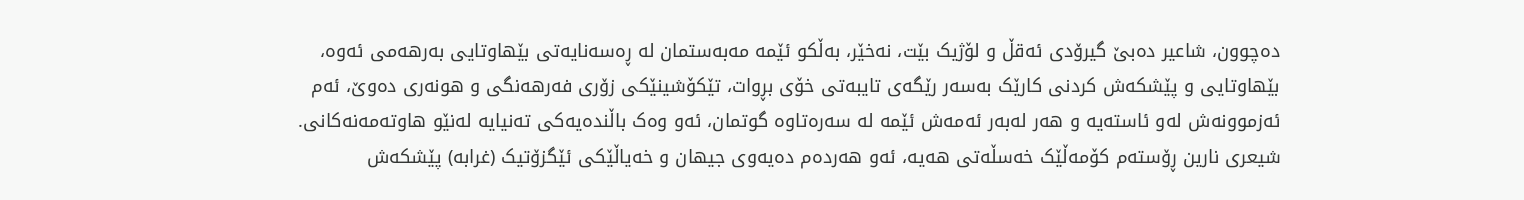دەچوون، شاعیر دەبێ گیرۆدى ئەقڵ و لۆژیک بێت، نەخێر، بەڵکو ئێمە مەبەستمان لە ڕەسەنایەتى بێهاوتایى بەرهەمى ئەوە، بێهاوتایى و پێشکەش کردنى کارێک بەسەر رێگەى تایبەتى خۆى بڕوات، تێکۆشینێکى زۆرى فەرهەنگى و هونەرى دەوێ، ئەم ئەزموونەش لەو ئاستەیە و هەر لەبەر ئەمەش ئێمە لە سەرەتاوە گوتمان، ئەو وەک باڵندەیەکى تەنیایە لەنێو هاوتەمەنەکانى.
شیعرى نارین ڕۆستەم کۆمەڵێک خەسڵەتى هەیە، ئەو هەردەم دەیەوی جیهان و خەیاڵێکى ئێگزۆتیک (غرابە) پێشکەش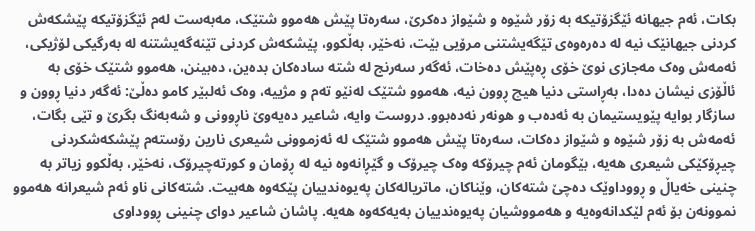بکات، ئەم جیهانە ئێگزۆتیکە بە زۆر شێوە و شێواز دەکرێ، سەرەتا پێش هەموو شتێک، مەبەست لەم ئێگزۆتیکە پێشکەش کردنى جیهانێک نیە لە دەرەوەى تێگەیشتنى مرۆیى بێت، نەخێر، بەڵکوو، پێشکەش کردنى تێنەگەیشتنە لە بەرگیکى لۆژیکى، ئەمەش وەک مەجازى نوێ خۆى ڕەپێش دەخات، ئەگەر سەرنج لە شتە سادەکان بدەین، دەبینن، هەموو شتێک خۆى بە ئاڵۆزى نیشان دەدا، بەڕاستى دنیا هیچ ڕوون نیە، هەموو شتێک لەنێو تەم و مژییە، وەک ئەلبێر کامو دەڵێ: ئەگەر دنیا ڕوون و سازگار بوایە پێویستیمان بە ئەدەب و هونەر نەدەبوو. دروست وایە، شاعیر دەیەوێ ناڕوونى و شەبەنگ بگرێ و تێى بگات، ئەمەش بە زۆر شێوە و شێواز دەکات، سەرەتا پێش هەموو شتێک لە ئەزموونى شیعرى نارین رۆستەم پێشکەشکردنى چیڕۆکێکى شیعرى هەیە، بێگومان ئەم چیرۆکە وەک چیرۆک و گێڕانەوە نیە لە ڕۆمان و کورتەچیرۆک، نەخێر، بەڵکوو زیاتر بە چنینى خەیاڵ و ڕووداوێک دەچێ شتەکان، وێناکان، ماتریالەکان پەیوەندییان پێکەوە هەبیت. شتەکانى ناو ئەم شیعرانە هەموو نموونەن بۆ ئەم لێکدانەوەیە و هەمووشیان پەیوەندییان بەیەکەوە هەیە. پاشان شاعیر دواى چنینى ڕووداوى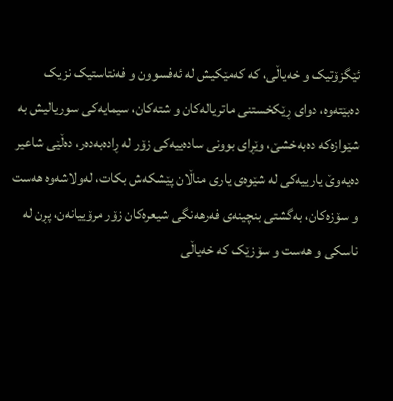ئێگزۆتیک و خەیاڵى، کە کەمێکیش لە ئەفسوون و فەنتاستیک نزیک دەبێتەوە، دواى ڕێکخستنى ماتریالەکان و شتەکان، سیمایەکى سوریالیش بە شێوازەکە دەبەخشێ، وێڕاى بوونى سادەییەکى زۆر لە ڕادەبەدەر، دەڵێى شاعیر دەیەوێ یارییەکى لە شێوەى یارى مناڵان پێشکەش بکات، لەولاشەوە هەست و سۆزەکان، بەگشتى بنچینەى فەرهەنگى شیعرەکان زۆر مرۆییانەن، پڕن لە ناسکى و هەست و سۆزێک کە خەیاڵى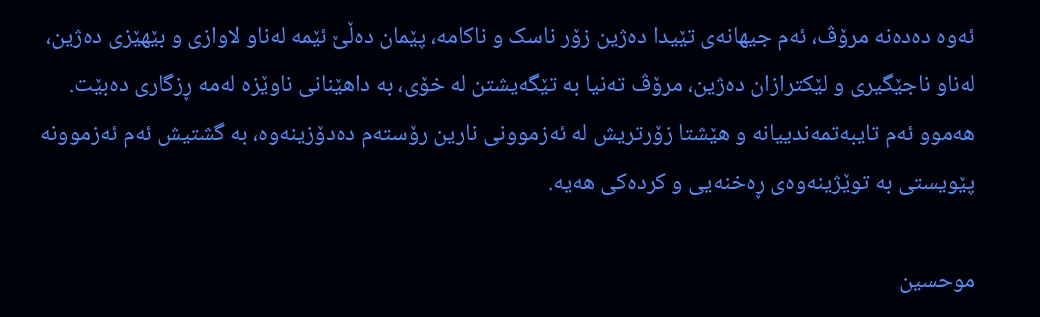ئەوە دەدەنە مرۆڤ، ئەم جیهانەى تێیدا دەژین زۆر ناسک و ناکامە، پێمان دەڵێ ئێمە لەناو لاوازى و بێهێزى دەژین، لەناو ناجێگیرى و لێکترازان دەژین، مرۆڤ تەنیا بە تێگەیشتن لە خۆى، بە داهێنانى ناوێزە لەمە ڕزگارى دەبێت. هەموو ئەم تایبەتمەندییانە و هێشتا زۆرتریش لە ئەزموونى نارین رۆستەم دەدۆزینەوە، بە گشتیش ئەم ئەزموونە پێویستى بە توێژینەوەى ڕەخنەیى و کردەکى هەیە.

موحسین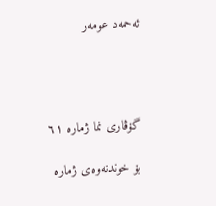ئەحمەد عومەر




گۆڤاری نما ژمارە ٦١

بۆ خوندنەوەی ژمارە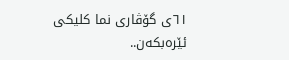٦١ی گۆڤاری نما کلیکی ئێرەبکەن..